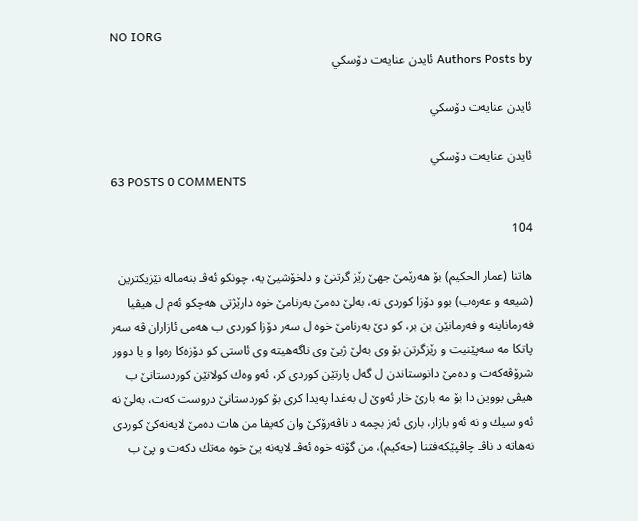NO IORG
Authors Posts by ئايدن عنايه‌ت دۆسكي

ئايدن عنايه‌ت دۆسكي

ئايدن عنايه‌ت دۆسكي
63 POSTS 0 COMMENTS

104

هاتنا (عمار الحكیم) بۆ هه‌رێمێ جهێ رێز گرتنێ و دلخۆشیێ یه‌، چونكو ئه‌ڤـ بنه‌ماله‌ نێزیكترین (شیعه‌ و عه‌ره‌ب) بوو دۆزا كوردى نه‌، به‌لێ ده‌مێ به‌رنامێ خوه‌ دارێژتى هه‌چكو ئه‌م ل هیڤیا فه‌رماناینه‌ و فه‌رمانێن بن بر، كو دێ به‌رنامێ خوه‌ ل سه‌ر دۆزا كوردى ب هه‌مى ئازاران ڤه‌ سه‌ر پاتكا مه‌ سه‌پێنیت و رێزگرتن بۆ وى به‌لێ ژیێ وى ناگه‌هیته‌ وى ئاستى كو دۆزه‌كا ره‌وا و یا دوور شرۆڤه‌كه‌ت و ده‌مێ دانوستاندن ل گه‌ل پارتێن كوردى كر، ئه‌و وه‌ك كولانێن كوردستانێ ب هیڤى بووین دا بۆ مه‌ بارێ خار ئه‌وێ ل به‌غدا په‌یدا كرى بۆ كوردستانێ دروست كه‌ت، به‌لێ نه‌ ئه‌و سیك و نه‌ ئه‌و بازار، بارى ئه‌ز بچمه‌ د ناڤه‌رۆكێ وان كه‌یفا من هات ده‌مێ لایه‌نه‌كێ كوردى نه‌هاته‌ د ناڤـ چاڤپێكه‌فتنا (حه‌كیم)، من گۆته‌ خوه‌ ئه‌ڤـ لایه‌نه‌ یێ خوه‌ مه‌تك دكه‌ت و پێ ب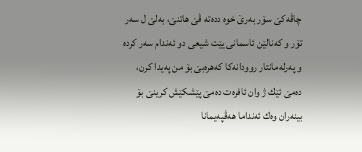چاڤه‌كێ سۆر به‌رێ خوه‌ دده‌ته‌ ڤێ هاتنێ، به‌لێ ل سه‌ر تۆر و كه‌نالێن ئاسمانی یێت شیعى دو ئه‌ندام سه‌ر كرده‌ و په‌رله‌مانتار روودانه‌كا كه‌هره‌بێ بۆ من په‌یدا كرن، ده‌مێ ئێك ژ وان ئافره‌ت ده‌مێ پێشكێش كرینێ بۆ بینه‌ران وه‌ك ئه‌نداما هه‌ڤپه‌یمانا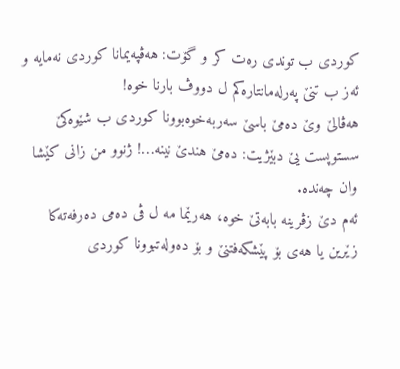كوردى ب توندی ره‌ت كر و گۆت: هه‌ڤپه‌یمانا كوردى نه‌مایه‌ و ئه‌ز ب تنێ په‌رله‌مانتاره‌كم ل دووڤ بارنا خوه‌!
هه‌ڤالێ وێ ده‌مێ باسێ سه‌ربه‌خوه‌بوونا كوردى ب شێوه‌كێ سستوپست یێ دبێژیت: ده‌مێ هندێ نینه‌…! ژنوو من زانى كێشا وان چه‌نده‌.
ئه‌م دێ زڤرینه‌ بابه‌تێ خوه‌، هه‌رێما مه‌ ل ڤى ده‌مى ده‌رفه‌ته‌كا زێرین یا هه‌ى بۆ پێشكه‌فتنێ و بۆ ده‌وله‌تبوونا كوردى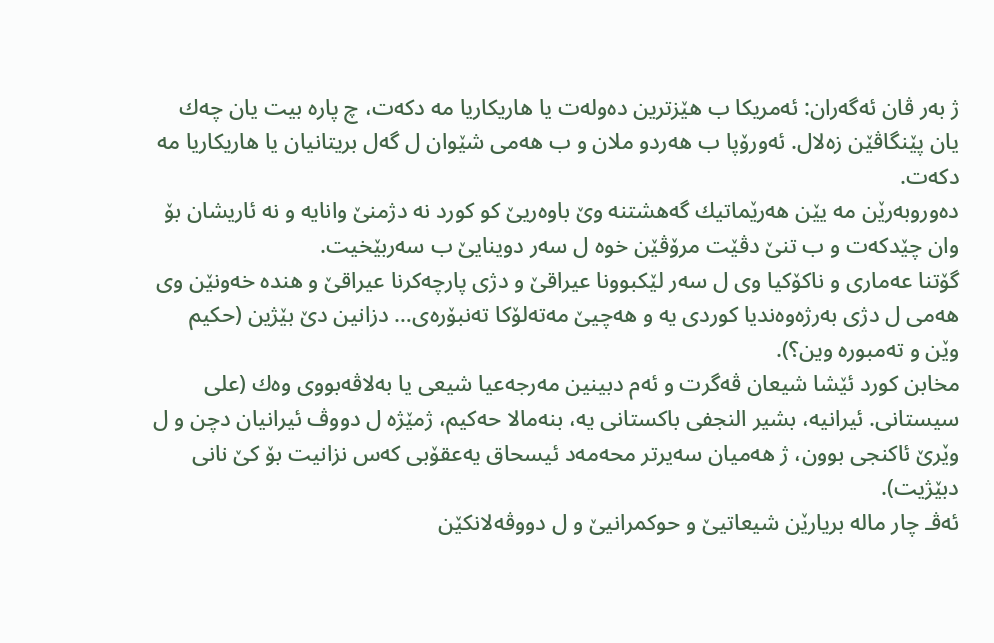ژ به‌ر ڤان ئه‌گه‌ران: ئه‌مریكا ب هێزترین ده‌وله‌ت یا هاریكاریا مه‌ دكه‌ت، چ پاره‌ بیت یان چه‌ك یان پێنگاڤێن زه‌لال. ئه‌ورۆپا ب هه‌ردو ملان و ب هه‌مى شێوان ل گه‌ل بریتانیان یا هاریكاریا مه‌ دكه‌ت.
ده‌وروبه‌رێن مه‌ یێن هه‌رێماتیك گه‌هشتنه‌ وێ باوه‌ریێ كو كورد نه‌ دژمنێ وانایه‌ و نه‌ ئاریشان بۆ وان چێدكه‌ت و ب تنێ دڤێت مرۆڤێن خوه‌ ل سه‌ر دوینایێ ب سه‌ربێخیت.
گۆتنا عه‌مارى و ناكۆكیا وى ل سه‌ر لێكبوونا عیراقێ و دژى پارچه‌كرنا عیراقێ و هنده‌ خه‌ونێن وى هه‌مى ل دژی به‌رژه‌وه‌ندیا كوردى یه‌ و هه‌چیێ مه‌ته‌لۆكا ته‌نبۆره‌ى… دزانین دێ بێژین (حكیم وێن و ته‌مبوره‌ وین؟).
مخابن كورد ئێشا شیعان ڤه‌گرت و ئه‌م دبینین مه‌رجه‌عیا شیعى یا به‌لاڤه‌بووى وه‌ك (على سیستانی. ئیرانیه‌، بشیر النجفى باكستانى یه‌، بنه‌مالا حه‌كیم، ژمێژه‌ ل دووڤ ئیرانیان دچن و ل وێرێ ئاكنجى بوون، ژ هه‌میان سه‌یرتر محه‌مه‌د ئیسحاق یه‌عقۆبی كه‌س نزانیت بۆ كێ نانى دبێژیت).
ئه‌ڤـ چار ماله‌ بریارێن شیعاتیێ و حوكمرانیێ و ل دووڤه‌لانكێن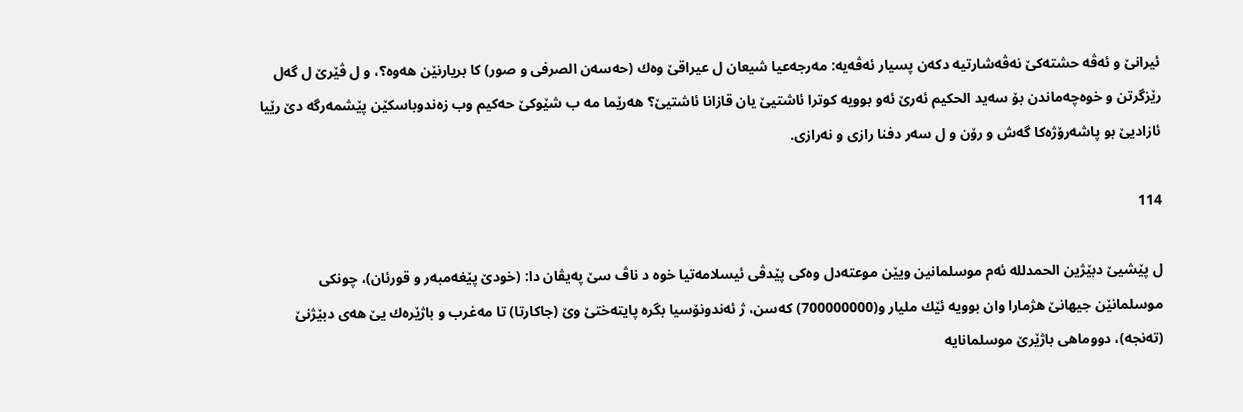ئیرانێ و ئه‌ڤه‌ حشته‌كێ نه‌ڤه‌شارتیه‌ دكه‌ن پسیار ئه‌ڤه‌یه‌: مه‌رجه‌عیا شیعان ل عیراقێ وه‌ك (حه‌سه‌ن الصرفی و صور) كا بریارنێن هه‌وه‌؟، و ل ڤێرێ ل گه‌ل رێزگرتن و خوه‌چه‌ماندن بۆ سه‌ید الحكیم ئه‌رێ ئه‌و بوویه‌ كوترا ئاشتیێ یان قازانا ئاشتیێ؟ هه‌رێما مه‌ ب شێوكێ حه‌كیم وب زه‌ندوباسكێن پێشمه‌رگه‌ دێ رێیا ئازادیێ بو پاشه‌رۆژه‌كا گه‌ش و رۆن و ل سه‌ر دفنا رازى و نه‌رازى.

114

ل پێشیێ دبێژین الحمدلله ئه‌م موسلمانین ویێن موعته‌دل وه‌كى پێدڤى ئیسلامه‌تیا خوه‌ د ناڤ سێ په‌یڤان دا: (خودێ پێغه‌مبه‌ر و قورئان)، چونكى موسلمانێن جیهانێ هژمارا وان بوویه‌ ئێك ملیار و(700000000) كه‌سن، ژ ئه‌ندونۆسیا بگره‌ پایته‌ختێ وێ (جاكارتا) تا مه‌غرب و باژێره‌ك یێ هه‌ى دبێژنێ (ته‌نجه‌)، دووماهی باژێرێ موسلمانایه‌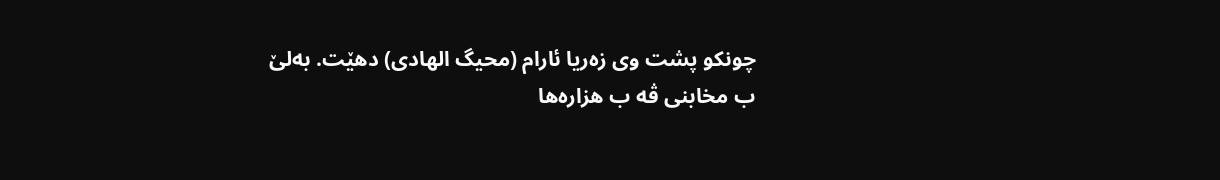چونكو پشت وى زه‌ریا ئارام (محیگ الهادی) دهێت. به‌لێ ب مخابنى ڤه‌ ب هزاره‌ها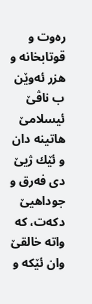ره‌وت و قوتابخانه‌ و هزر ئه‌وێن ب ناڤێ ئیسلامێ هاتینه‌ دان و ئێك ژیێ دى فه‌رق و جوداهیێ دكه‌ت، كه‌ واته‌ خالقێ وان ئێكه‌ و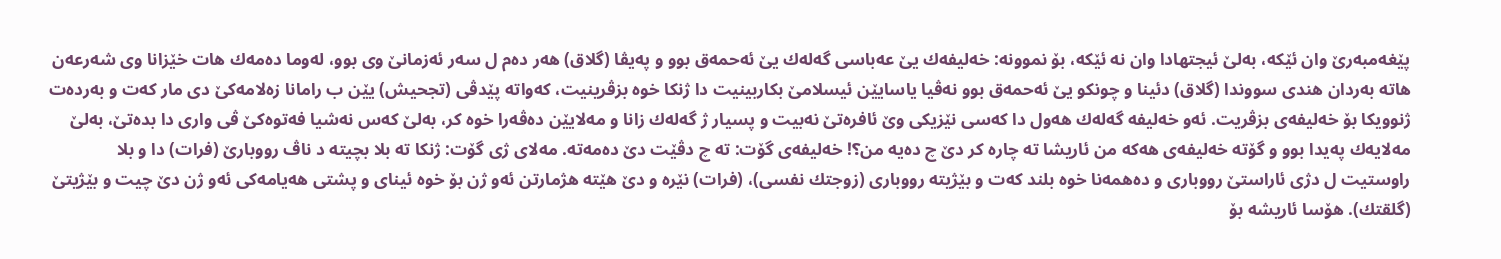پێغه‌مبه‌رێ وان ئێكه‌، به‌لێ ئیجتهادا وان نه‌ ئێكه‌، بۆ نموونه‌: خه‌لیفه‌ك یێ عه‌باسى گه‌له‌ك یێ ئه‌حمه‌ق بوو و په‌یڤا (گلاق) هه‌ر ده‌م ل سه‌ر ئه‌زمانێ وى بوو، له‌وما ده‌مه‌ك هات خێزانا وى شه‌رعه‌ن هاته‌ به‌ردان هندى سووندا (گلاق) دئینا و چونكو یێ ئه‌حمه‌ق بوو نه‌ڤیا یاسایێن ئیسلامێ بكاربینیت دا ژنكا خوه‌ بزڤرینیت، كه‌واته‌ پێدڤى (تجحیش) یێن ب رامانا زه‌لامه‌كێ دى مار كه‌ت و به‌رده‌ت ژنوویكا بۆ خه‌لیفه‌ى بزڤریت. ئه‌و خه‌لیفه‌ گه‌له‌ك هه‌ول دا كه‌سى نێزیكى وێ ئافره‌تێ نه‌بیت و پسیار ژ گه‌له‌ك زانا و مه‌لایێن ده‌ڤه‌را خوه‌ كر، به‌لێ كه‌س نه‌شیا فه‌توه‌كێ ڤى واری دا بده‌تێ، به‌لێ مه‌لایه‌ك په‌یدا بوو و گۆته‌ خه‌لیفه‌ى هه‌كه‌ من ئاریشا ته‌ چاره‌ كر دێ چ ده‌یه‌ من؟! خه‌لیفه‌ى گۆت: ته‌ چ دڤێت دێ ده‌مه‌ته‌. مه‌لاى ژى گۆت: ژنكا ته‌ بلا بچیته‌ د ناڤ رووبارێ (فرات) دا و بلا راوستیت ل دژى ئاراستێ رووبارى و ده‌همه‌نا خوه‌ بلند كه‌ت و بێژیته‌ رووبارى (زوجتك نفسی)، (فرات) نێره‌ و دێ هێته‌ هژمارتن ئه‌و ژن بۆ خوه‌ ئیناى و پشتى هه‌یامه‌كى ئه‌و ژن دێ چیت و بێژیتێ (گلقتك). هۆسا ئاریشه‌ بۆ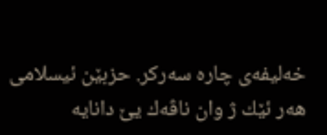خه‌لیفه‌ى چاره‌ سه‌ركر. حزبێن ئیسلامى هه‌ر ئێك ژ وان ناڤه‌ك یێ دانایه‌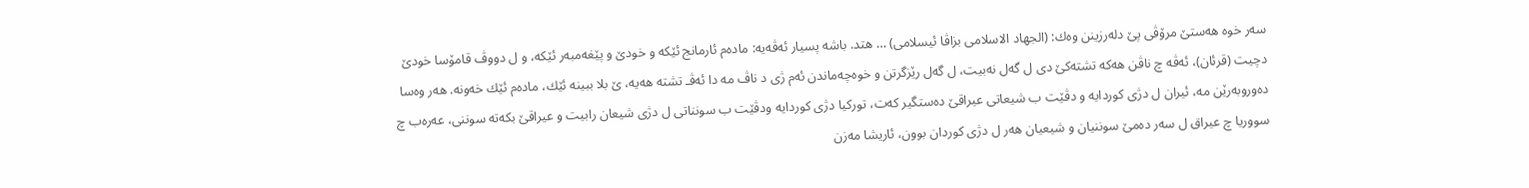سه‌ر خوه‌ هه‌ستێ مرۆڤى پێ دله‌رزینن وه‌ك: (الجهاد الاسلامی بزاڤا ئیسلامى) … هتد. باشه‌ پسیار ئه‌ڤه‌یه‌: ماده‌م ئارمانج ئێكه‌ و خودێ و پێغه‌مبه‌ر ئێكه‌، و ل دووڤ قامۆسا خودێ دچیت (قرئان)، ئه‌ڤه‌ چ ناڤن هه‌كه‌ تشته‌كێ دى ل گه‌ل نه‌بیت، ل گه‌ل رێزگرتن و خوه‌چه‌ماندن ئه‌م ژى د ناڤ مه‌ دا ئه‌ڤـ تشته‌ هه‌یه‌، ێ بلا ببینه‌ ئێك، ماده‌م ئێك خه‌ونه‌. هه‌ر وه‌سا ده‌وروبه‌رێن مه‌، ئیران ل دژى كوردایه‌ و دڤێت ب شیعاتى عیراقێ ده‌ستگیر كه‌ت، توركیا دژى كوردایه‌ ودڤێت ب سونناتى ل دژى شیعان رابیت و عیراقێ بكه‌ته‌ سوننى، عه‌ره‌ب چ سووریا چ عیراق ل سه‌ر ده‌مێ سوننیان و شیعیان هه‌ر ل دژى كوردان بوون، ئاریشا مه‌زن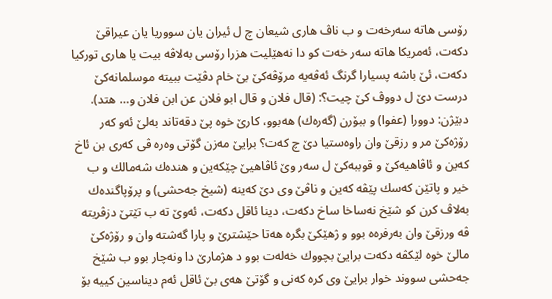رۆسى هاته‌ سه‌رخه‌ت و ب ناڤ هارى شیعان چ ل ئیران یان سووریا یان عیراقێ دكه‌ت، ئه‌مریكا هاته‌ سه‌ر خه‌ت كو دا نه‌هێلیت هزرا رۆسى به‌لاڤه‌ بیت یا هارى توركیا دكه‌ت، ئێ باشه‌ پسیارا گرنگ ئه‌ڤه‌یه‌ مرۆڤه‌كێ بێ خام دڤێت ببیته‌ موسلمانه‌كێ درست دێ ل دووڤ كێ چیت؟: (قال فلان و قال ابو فلان عن ابن فلان و… هتد). دبێژن: دوورا (عفوا) و ببۆرن (گه‌ره‌ك) هه‌بوو، كارێ خوه‌ پێ دقه‌تاند به‌لێ ئه‌و كه‌ر رۆژه‌كێ مر و رزقێ وان راوه‌ستیا دێ چ كه‌ت؟ برایێ مه‌زن گۆتى وه‌ره‌ ڤى كه‌رى بن ئاخ كه‌ین و ئاڤاهیه‌كێ و قوببه‌كێ ل سه‌ر وێ ئاڤاهیێ چێكه‌ین و هنده‌ك شه‌مالك و ب خیر و پاتێن كه‌سك پێڤه‌ كه‌ین و ناڤێ وى دێ كه‌ینه‌ (شیخ جه‌حشی) و پرۆپاگنده‌ك به‌لاڤ كرن كو شێخ نه‌ساخا ساخ دكه‌ت، دینا ئاقل دكه‌ت، ئه‌وێ ته‌ ب تێتێ دزڤریته‌ ڤه‌ ورزقێ وان به‌رفره‌ه بوو و ژهێكێ بگره‌ هه‌تا حێشترێ و پارا گه‌شته‌ وان و رۆژه‌كێ مالێ خوه‌ لێكڤه‌ دكه‌ت برایێ بچووك خه‌له‌ت بوو د هژمارێ دا ونه‌چار بوو ب شێخ جه‌حشى سووند خوار برایێ وى كره‌ كه‌نى و گۆتێ هه‌ى بێ ئاقل ئه‌م دیناسین كییه‌ بۆ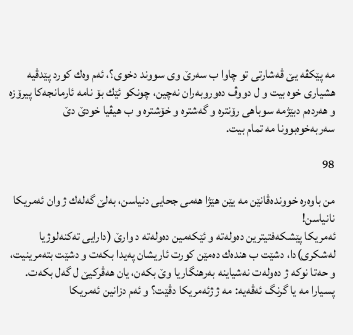مه‌ پێكڤه‌ یێ ڤه‌شارتى تو چاوا ب سه‌رێ وى سووند دخوى؟، ئه‌م وه‌ك كورد پێدڤیه‌ هشیارى خوه‌ بیت و ل دووڤ ده‌وروبه‌ران نه‌چین، چونكو ئێك بۆ نامه‌ ئارمانجه‌كا پیرۆزه‌ و هه‌رده‌م دبێژمه‌ سوباهى رۆنتره‌ و گه‌شتره‌ و خۆشتره‌ و ب هیڤیا خودێ دێ سه‌ربه‌خوه‌بوونا مه‌ تمام بیت.

98

من باوه‌ره‌ خوونده‌ڤانێن مه‌ یێن هێژا هه‌مى جحایى دنیاسن، به‌لێ گه‌له‌ك ژ وان ئه‌مریكا نانیاسن!
ئه‌مریكا پێشكه‌فتیترین ده‌وله‌ته‌ و ئێكه‌مین ده‌وله‌ته‌ د وارێ (دارایى ته‌كنه‌لوژیا له‌شكرى)دا، دشێت ب هنده‌ك ده‌مێن كورت ئاریشان په‌یدا بكه‌ت و دشێت بته‌مرینیت، و حه‌تا نوكه‌ ژ ده‌وله‌ت نه‌شیاینه‌ به‌رهنگاریا وێ بكه‌ن، یان هه‌ڤركیێ ل گه‌ل بكه‌ت. پسیارا مه‌ یا گرنگ ئه‌ڤه‌یه‌: مه‌ ژ ژئه‌مریكا دڤێت؟ و ئه‌م دزانین ئه‌مریكا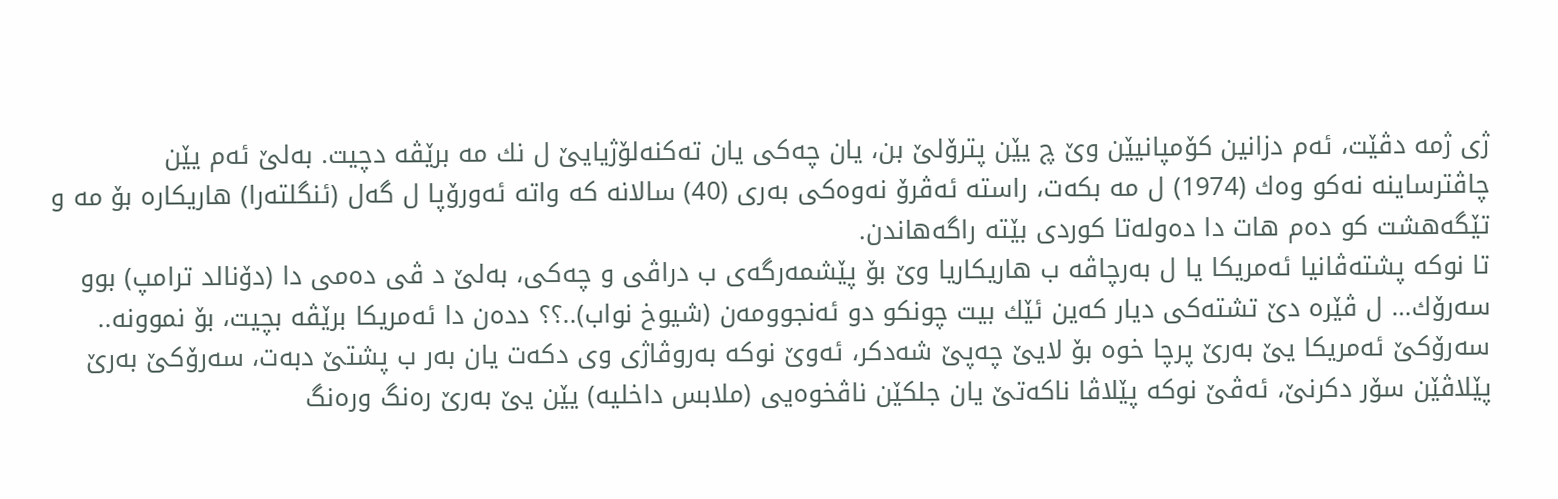ژى ژمه‌ دڤێت، ئه‌م دزانین كۆمپانیێن وێ چ یێن پترۆلێ بن، یان چه‌كى یان ته‌كنه‌لۆژیایێ ل نك مه‌ برێڤه‌ دچیت. به‌لێ ئه‌م یێن چاڤترساینه‌ نه‌كو وه‌ك (1974) ل مه‌ بكه‌ت، راسته‌ ئه‌ڤرۆ نه‌وه‌كى به‌رى (40) سالانه‌ كه‌ واته‌ ئه‌ورۆپا ل گه‌ل (ئنگلته‌را) هاریكاره‌ بۆ مه‌ و تێگه‌هشت كو ده‌م هات دا ده‌وله‌تا كوردى بێته‌ راگه‌هاندن.
تا نوكه‌ پشته‌ڤانیا ئه‌مریكا یا ل به‌رچاڤه‌ ب هاریكاریا وێ بۆ پێشمه‌رگه‌ى ب دراڤى و چه‌كى، به‌لێ د ڤى ده‌مى دا (دۆنالد ترامپ) بوو سه‌رۆك… ل ڤێره‌ دێ تشته‌كى دیار كه‌ین ئێك بیت چونكو دو ئه‌نجوومه‌ن (شیوخ نواب)..؟؟ دده‌ن دا ئه‌مریكا برێڤه‌ بچیت، بۆ نموونه‌.. سه‌رۆكێ ئه‌مریكا یێ به‌رێ پرچا خوه‌ بۆ لایێ چه‌پێ شه‌دكر، ئه‌وێ نوكه‌ به‌روڤاژى وى دكه‌ت یان به‌ر ب پشتێ دبه‌ت، سه‌رۆكێ به‌رێ پێلاڤێن سۆر دكرنێ، ئه‌ڤێ نوكه‌ پێلاڤا ناكه‌تێ یان جلكێن ناڤخوه‌یى (ملابس داخلیه‌) یێن یێ به‌رێ ره‌نگ وره‌نگ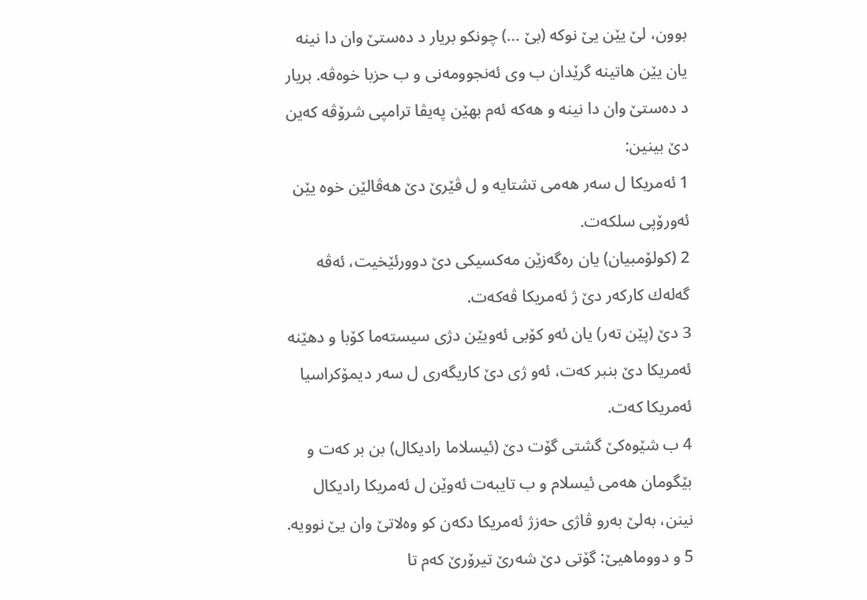بوون، لێ یێن یێ نوكه‌ (بێ …) چونكو بریار د ده‌ستێ وان دا نینه‌ یان یێن هاتینه‌ گرێدان ب وى ئه‌نجوومه‌نى و ب حزبا خوه‌ڤه‌. بریار د ده‌ستێ وان دا نینه‌ و هه‌كه‌ ئه‌م بهێن په‌یڤا ترامپى شرۆڤه‌ كه‌ین دێ بینین:
1 ئه‌مریكا ل سه‌ر هه‌مى تشتایه‌ و ل ڤێرێ دێ هه‌ڤالێن خوه‌ یێن ئه‌ورۆپى سلكه‌ت.
2 (كولۆمبیان) یان ره‌گه‌زێن مه‌كسیكى دێ دوورئێخیت، ئه‌ڤه‌ گه‌له‌ك كاركه‌ر دێ ژ ئه‌مریكا ڤه‌كه‌ت.
3 دێ (پێن ته‌ر) یان ئه‌و كۆبى ئه‌ویێن دژى سیسته‌ما كۆبا و دهێنه‌ ئه‌مریكا دێ بنبر كه‌ت، ئه‌و ژى دێ كاریگه‌رى ل سه‌ر دیمۆكراسیا ئه‌مریكا كه‌ت.
4 ب شێوه‌كێ گشتى گۆت دێ (ئیسلاما رادیكال) بن بر كه‌ت و بێگومان هه‌مى ئیسلام و ب تایبه‌ت ئه‌وێن ل ئه‌مریكا رادیكال نینن، به‌لێ به‌رو ڤاژى حه‌زژ ئه‌مریكا دكه‌ن كو وه‌لاتێ وان یێ نوویه‌.
5 و دووماهیێ: گۆتى دێ شه‌رێ تیرۆرێ كه‌م تا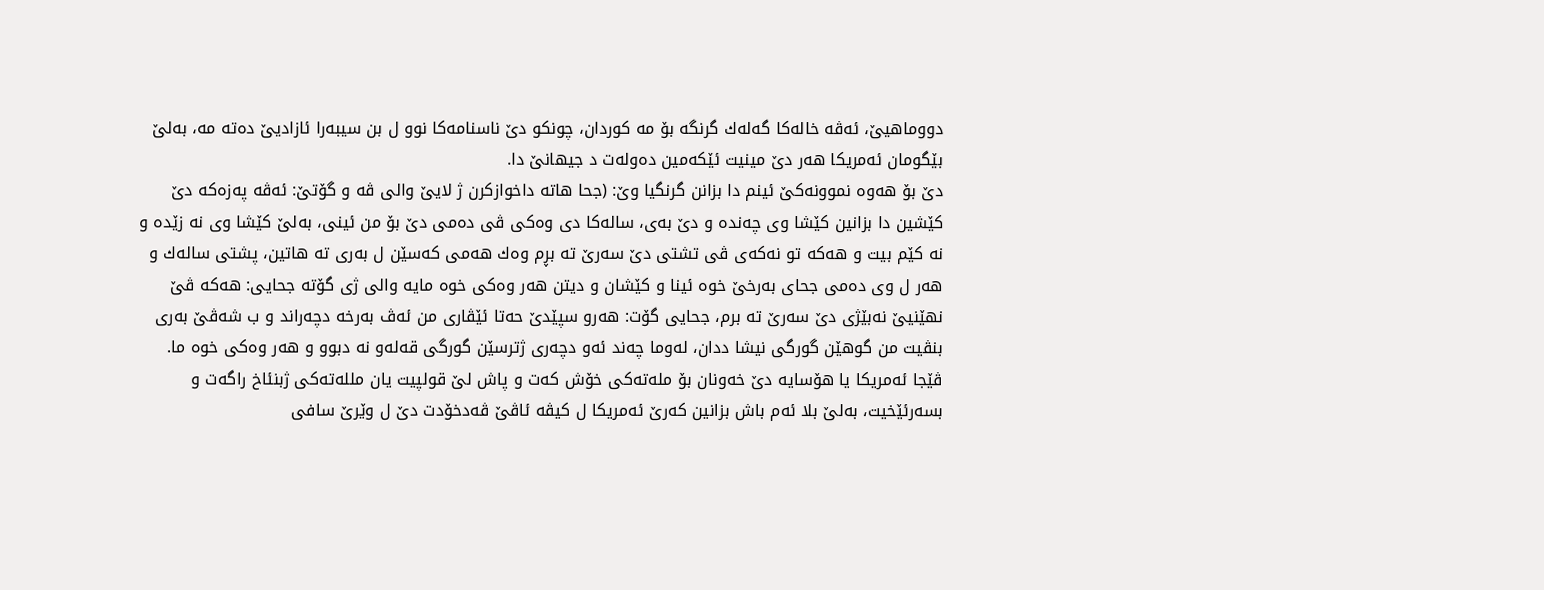دووماهیێ، ئه‌ڤه‌ خاله‌كا گه‌له‌ك گرنگه‌ بۆ مه‌ كوردان، چونكو دێ ناسنامه‌كا نوو ل بن سیبه‌را ئازادیێ ده‌ته‌ مه‌، به‌لێ بێگومان ئه‌مریكا هه‌ر دێ مینیت ئێكه‌مین ده‌وله‌ت د جیهانێ دا.
دێ بۆ هه‌وه‌ نموونه‌كێ ئینم دا بزانن گرنگیا وێ: (جحا هاته‌ داخوازكرن ژ لایێ والى ڤه‌ و گۆتێ: ئه‌ڤه‌ په‌زه‌كه‌ دێ كێشین دا بزانین كێشا وى چه‌نده‌ و دێ به‌ى، ساله‌كا دى وه‌كى ڤى ده‌مى دێ بۆ من ئینى، به‌لێ كێشا وى نه‌ زێده‌ و نه‌ كێم بیت و هه‌كه‌ تو نه‌كه‌ى ڤى تشتى دێ سه‌رێ ته‌ بڕم وه‌ك هه‌مى كه‌سێن ل به‌رى ته‌ هاتین، پشتى ساله‌ك و هه‌ر ل وى ده‌مى جحاى به‌رخێ خوه‌ ئینا و كێشان و دیتن هه‌ر وه‌كى خوه‌ مایه‌ والى ژى گۆته‌ جحایى: هه‌كه‌ ڤێ نهێنیێ نه‌بێژى دێ سه‌رێ ته‌ برم، جحایى گۆت: هه‌رو سپێدێ حه‌تا ئێڤارى من ئه‌ڤ به‌رخه‌ دچه‌راند و ب شه‌ڤێ به‌رى بنڤیت من گوهێن گورگى نیشا ددان، له‌وما چه‌ند ئه‌و دچه‌رى ژترسێن گورگى قه‌له‌و نه‌ دبوو و هه‌ر وه‌كى خوه‌ ما.
ڤێجا ئه‌مریكا یا هۆسایه‌ دێ خه‌ونان بۆ مله‌ته‌كى خۆش كه‌ت و پاش لێ قولپیت یان ملله‌ته‌كى ژبنئاخ راگه‌ت و بسه‌رئێخیت، به‌لێ بلا ئه‌م باش بزانین كه‌رێ ئه‌مریكا ل كیڤه‌ ئاڤێ ڤه‌دخۆدت دێ ل وێرێ سافى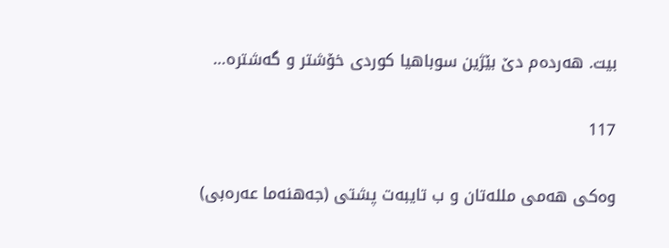بیت. هه‌رده‌م دێ بێژین سوباهیا كوردى خۆشتر و گه‌شتره‌…

117

وه‌كی هه‌می ملله‌تان و ب تایبه‌ت پشتی (جه‌هنه‌ما عه‌ره‌بی)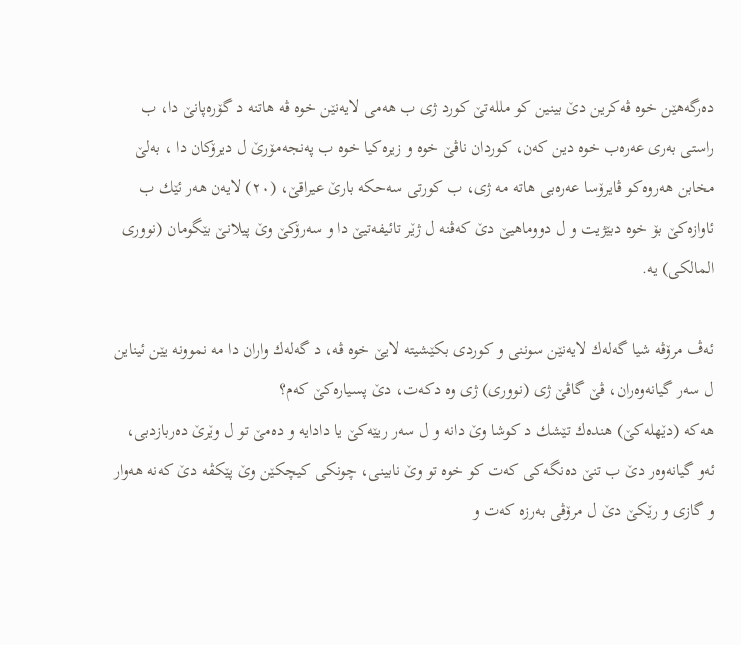ده‌رگه‌هێن خوه‌ ڤه‌كرین دێ بینین كو ملله‌تێ كورد ژی ب هه‌می لایه‌نێن خوه‌ ڤه‌ هاتنه‌ د گۆره‌پانێ دا، ب راستی به‌ری عه‌ره‌ب خوه‌ دین كه‌ن، كوردان ناڤێ خوه‌ و زیره‌كیا خوه‌ ب په‌نجه‌مۆرێ ل دیرۆكان دا ، به‌لێ مخابن هه‌روه‌كو ڤایرۆسا عه‌ره‌بى هاته‌ مه‌ ژی، ب كورتی سه‌حكه‌ بارێ عیراقێ، (٢٠) لایه‌ن هه‌ر ئێك ب ئاوازه‌كێ بۆ خوه‌ دبێژیت و ل دووماهیێ دێ كه‌ڤنه‌ ل ژێر تائیفه‌تیێ دا و سه‌رۆكێ وێ پیلانێ بێگومان (نووری المالكی) یه‌.

ئه‌ڤ مرۆڤه‌ شیا گه‌له‌ك لایه‌نێن سوننی و كوردى بكێشیته‌ لایێ خوه‌ ڤه‌، د گه‌له‌ك واران دا مه‌ نموونه‌ یێن ئیناین ل سه‌ر گیانه‌وه‌ران، ڤێ گاڤێ ژی (نووری) ژی وه‌ دكه‌ت، دێ پسیاره‌كێ كه‌م؟
هه‌كه‌ (دێهله‌كێ) هنده‌ك تێشك د كوشا وێ دانه‌ و ل سه‌ر ریێه‌كێ یا دادایه‌ و ده‌مێ تو ل وێرێ ده‌ربازدبی، ئه‌و گیانه‌وه‌ر دێ ب تنێ ده‌نگه‌كی كه‌ت كو خوه‌ تو وێ نابینی، چونكی كیچكێن وێ پێكڤه‌ دێ كه‌نه‌ هه‌وار و گازی و رێكێ دێ ل مرۆڤی به‌رزه‌ كه‌ت و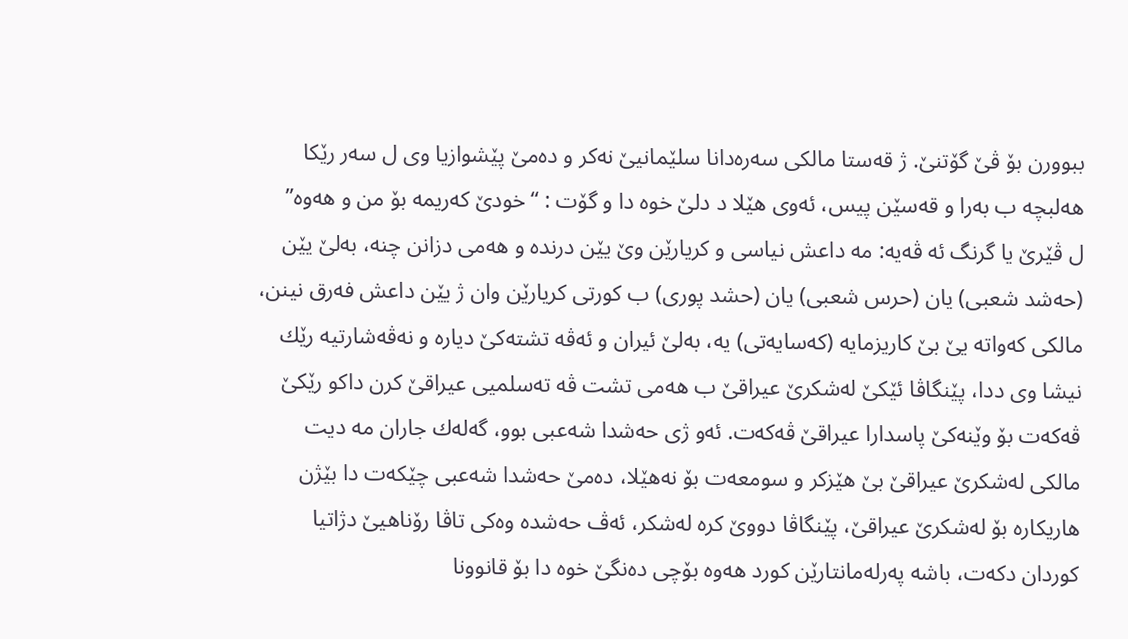ببوورن بۆ ڤێ گۆتنێ. ژ قه‌ستا مالكی سه‌ره‌دانا سلێمانیێ نه‌كر و ده‌مێ پێشوازیا وی ل سه‌ر رێكا هه‌لبچه‌ ب به‌را و قه‌سێن پیس، ئه‌وی هێلا د دلێ خوه‌ دا و گۆت : “خودێ كه‌ریمه‌ بۆ من و هه‌وه‌”
ل ڤێرێ یا گرنگ ئه‌ ڤه‌یه‌: مه‌ داعش نیاسی و كریارێن وێ یێن درنده‌ و هه‌می دزانن چنه‌، به‌لێ یێن (حه‌شد شعبی) یان (حرس شعبی) یان (حشد پوری) ب كورتی كریارێن وان ژ یێن داعش فه‌رق نینن، مالكی كه‌واته‌ یێ بێ كاریزمایه‌ (كه‌سایه‌تی) یه‌، به‌لێ ئیران و ئه‌ڤه‌ تشته‌كێ دیاره‌ و نه‌ڤه‌شارتیه‌ رێك نیشا وی ددا، پێنگاڤا ئێكێ له‌شكرێ عیراقێ ب هه‌می تشت ڤه‌ ته‌سلمیی عیراقێ كرن داكو رێكێ ڤه‌كه‌ت بۆ وێنه‌كێ پاسدارا عیراقێ ڤه‌كه‌ت. ئه‌و ژی حه‌شدا شه‌عبی بوو، گه‌له‌ك جاران مه‌ دیت مالكی له‌شكرێ عیراقێ بێ هێزكر و سومعه‌ت بۆ نه‌هێلا، ده‌مێ حه‌شدا شه‌عبی چێكه‌ت دا بێژن هاریكاره‌ بۆ له‌شكرێ عیراقێ، پێنگاڤا دووێ كره‌ له‌شكر، ئه‌ڤ حه‌شده‌ وه‌كی تاڤا رۆناهیێ دژاتیا كوردان دكه‌ت، باشه‌ په‌رله‌مانتارێن كورد هه‌وه‌ بۆچی ده‌نگێ خوه‌ دا بۆ قانوونا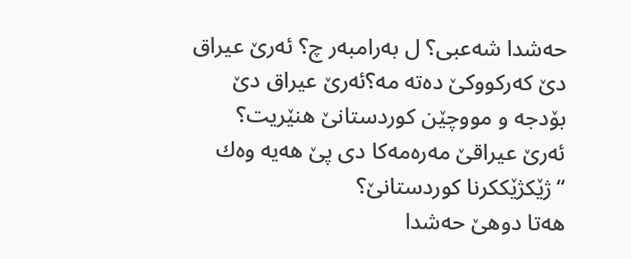حه‌شدا شه‌عبی؟ ل به‌رامبه‌ر چ؟ ئه‌رێ عیراق دێ كه‌ركووكێ ده‌ته‌ مه‌؟ئه‌رێ عیراق دێ بۆدجه‌ و مووچێن كوردستانێ هنێریت؟ ئه‌رێ عیراقێ مه‌ره‌مه‌كا دی پێ هه‌یه‌ وه‌ك “ژێكژێككرنا كوردستانێ؟
هه‌تا دوهێ حه‌شدا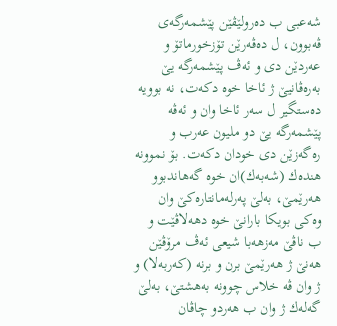شه‌عبی ب ده‌رولێڤێن پێشمه‌رگه‌ی ڤه‌بوون، ل ده‌ڤه‌رێن تۆزخورماتۆ و عه‌ردێن دی و ئه‌ڤ پێشمه‌رگه‌ یێ به‌ره‌ڤانیێ ژ ئاخا خوه‌ دكه‌ت، نه‌ بوویه‌ ده‌ستگیر ل سه‌ر ئاخا وان و ئه‌ڤه‌ پێشمه‌رگه‌ یێ دو ملیون عه‌رب و ره‌گه‌زێن دی خودان دكه‌ت. بۆ نموونه‌ هنده‌ك (شه‌به‌ك)ان خوه‌ گه‌هاندبوو هه‌رێمێ، به‌لێ په‌رله‌مانتاره‌كێ وان وه‌كی بویكا بارانێ خوه‌ دهه‌لاڤێت و ب ناڤێ مه‌زهه‌با شیعی ئه‌ڤ مرۆڤێن هه‌نێ ژ هه‌رێمێ برن و برنه‌ (كه‌ربه‌لا) و ژ وان ڤه‌ خلاس چوونه‌ به‌هشتێ، به‌لێ گه‌له‌ك ژ وان ب هه‌ردو چاڤان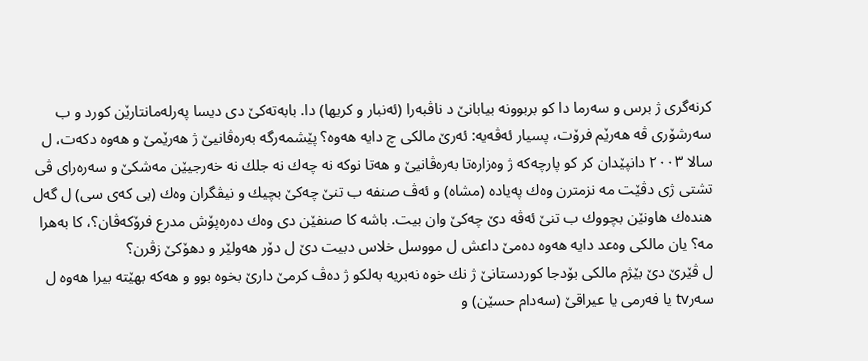كرنه‌گری ژ برس و سه‌رما دا كو بربوونه‌ بیابانێ د ناڤبه‌را (ئه‌نبار و كریها) دا. بابه‌ته‌كێ دی دیسا په‌رله‌مانتارێن كورد و ب سه‌رشۆری ڤه‌ هه‌رێم فرۆت، پسیار ئه‌ڤه‌یه‌: ئه‌رێ مالكی چ دایه‌ هه‌وه‌؟ پێشمه‌رگه‌ به‌ره‌ڤانیێ ژ هه‌رێمێ و هه‌وه‌ دكه‌ت، ل سالا ٢٠٠٣ دانپێدان كر كو پارچه‌كه‌ ژ وه‌زاره‌تا به‌ره‌ڤانیێ و هه‌تا نوكه‌ نه‌ چه‌ك نه‌ جلك نه‌ خه‌رجیێن مه‌شكێ و سه‌ره‌رای ڤی تشتی ژی دڤێت مه‌ نزمترن وه‌ك په‌یاده‌ (مشاه‌) و ئه‌ڤ صنفه‌ ب تنێ چه‌كێ بچیك و نیڤگران وه‌ك (بی كه‌ی سی) ل گه‌ل هنده‌ك هاونێن بچووك ب تنێ ئه‌ڤه‌ دێ چه‌كێ وان بیت. باشه‌ كا صنفێن دی وه‌ك ده‌ره‌پۆش مدرع فرۆكه‌ڤان؟، كا به‌هرا مه‌؟ یان مالكی وه‌عد دایه‌ هه‌وه‌ ده‌مێ داعش ل مووسل خلاس دبیت دێ ل دۆر هه‌ولێر و دهۆكێ زڤرن؟
ل ڤێرێ دێ بێژم مالكی بۆدجا كوردستانێ ژ نك خوه‌ نه‌بریه‌ به‌لكو ژ ده‌ڤ كرمێ دارێ بخوه‌ بوو و هه‌كه‌ بهێته‌ بیرا هه‌وه‌ ل سه‌رtv یا فه‌رمی یا عیراقێ (سه‌دام حسێن) و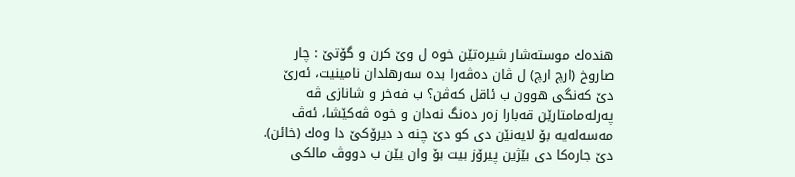هنده‌ك موسته‌شار شیره‌تێن خوه‌ ل وێ كرن و گۆتێ : چار صاروخ (ارچ ارچ) ل ڤان ده‌ڤه‌را بده‌ سه‌رهلدان نامینیت، ئه‌رێ دێ كه‌نگی هوون ب ئاقل كه‌ڤن؟ ب فه‌خر و شانازی ڤه‌ په‌رله‌مامتارێن قه‌بارا زه‌ر ده‌نگ نه‌دان و خوه‌ ڤه‌كێشا، ئه‌ڤ مه‌سه‌له‌یه‌ بۆ لایه‌نێن دی كو دێ چنه‌ د دیرۆكێ دا وه‌ك (خائن).
دێ جاره‌كا دی بێژین پیرۆز بیت بۆ وان یێن ب دووڤ مالكی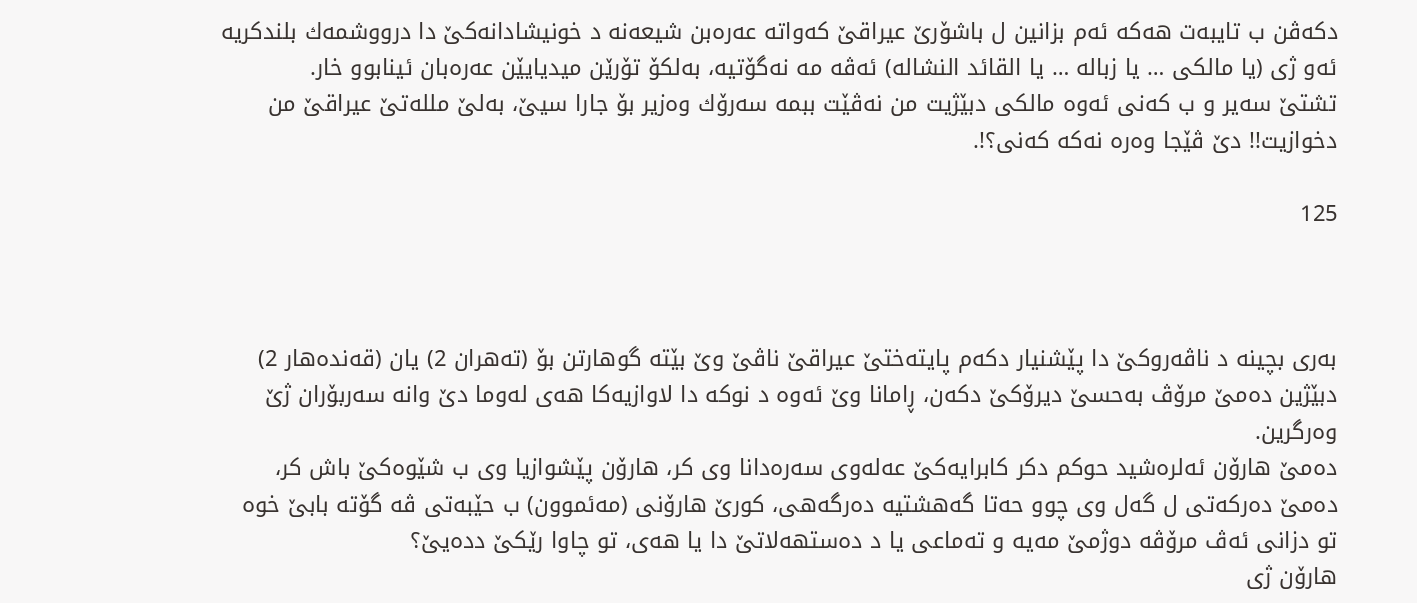دكه‌ڤن ب تایبه‌ت هه‌كه‌ ئه‌م بزانین ل باشۆرێ عیراقێ كه‌واته‌ عه‌ره‌بن شیعه‌نه‌ د خونیشادانه‌كێ دا درووشمه‌ك بلندكریه‌ ئه‌و ژی (یا مالكی … یا زباله‌ … یا القائد النشاله‌) ئه‌ڤه‌ مه‌ نه‌گۆتیه‌، به‌لكۆ تۆرێن میدیایێن عه‌ره‌بان ئینابوو خار.
تشتێ سه‌یر و ب كه‌نی ئه‌وه‌ مالكی دبێژیت من نه‌ڤێت ببمه‌ سه‌رۆك وه‌زیر بۆ جارا سیێ، به‌لێ ملله‌تێ عیراقێ من دخوازیت!! دێ ڤێجا وه‌ره‌ نه‌كه‌ كه‌نى؟!.

125



به‌ری بچینه‌ د ناڤه‌روكێ دا پێشنیار دكه‌م پایته‌ختێ عیراقێ ناڤێ وێ بێته‌ گوهارتن بۆ (ته‌هران 2) یان (قه‌نده‌هار 2) دبێژین ده‌مێ مرۆڤ به‌حسێ دیرۆكێ دكه‌ن، ڕامانا وێ ئه‌وه‌ د نوكه‌ دا لاوازیه‌كا هه‌ی له‌وما دێ وانه‌ سه‌ربۆران ژێ وه‌رگرین.
ده‌مێ هارۆن ئه‌لره‌شید حوكم دكر كابرایه‌كێ عه‌له‌وی سه‌ره‌دانا وی كر، هارۆن پێشوازیا وی ب شێوه‌كێ باش كر، ده‌مێ ده‌ركه‌تی ل گه‌ل وی چوو حه‌تا گه‌هشتیه‌ ده‌رگه‌هی، كورێ هارۆنی (مه‌ئموون) ب حێبه‌تى ڤه‌ گۆته‌ بابێ خوه‌ تو دزانی ئه‌ڤ مرۆڤه‌ دوژمێ مه‌یه‌ و ته‌ماعی یا د ده‌ستهه‌لاتێ دا یا هه‌ى، تو چاوا رێكێ دده‌یێ؟
هارۆن ژی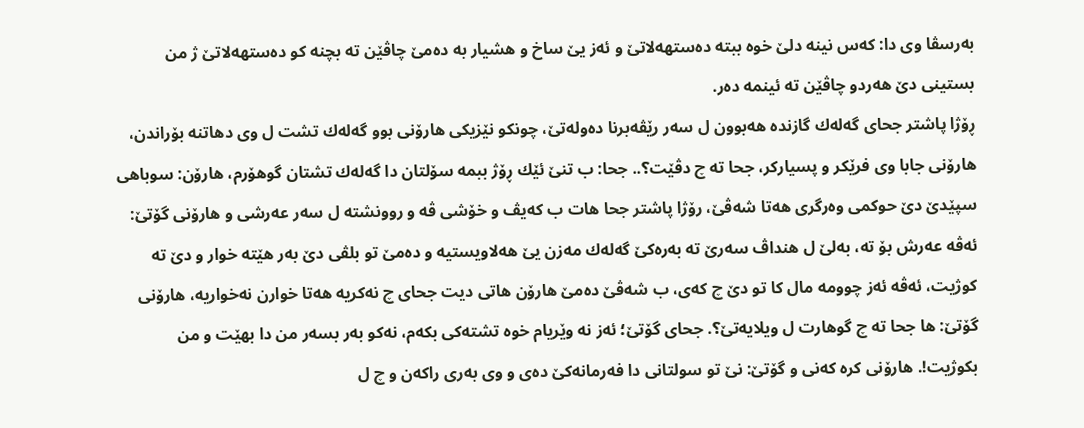به‌رسڤا وی دا: كه‌س نینه‌ دلێ خوه‌ ببته‌ ده‌ستهه‌لاتێ و ئه‌ز یێ ساخ و هشیار به‌ ده‌مێ چاڤێن ته‌ بچنه‌ كو ده‌ستهه‌لاتێ ژ من بستینی دێ هه‌ردو چاڤێن ته‌ ئینمه‌ ده‌ر.
ڕۆژا پاشتر جحاى گه‌له‌ك گازنده‌ هه‌بوون ل سه‌ر رێڤه‌برنا ده‌وله‌تێ، چونكو نێزیكی هارۆنی بوو گه‌له‌ك تشت ل وی دهاتنه‌ بۆراندن، هارۆنی جابا وی فرێكر و پسیاركر، جحا ته‌ چ دڤێت؟.. جحا: ب تنێ ئێك ڕۆژ ببمه‌ سۆلتان دا گه‌له‌ك تشتان گوهۆرم، هارۆن: سوباهی سپێدێ دێ حوكمی وه‌رگری هه‌تا شه‌ڤێ، رۆژا پاشتر جحا هات ب كه‌یڤ و خۆشى ڤه‌ و روونشته‌ ل سه‌ر عه‌رشی و هارۆنی گۆتێ: ئه‌ڤه‌ عه‌رش بۆ ته‌، به‌لێ ل هنداڤ سه‌رێ ته‌ به‌ره‌كێ گه‌له‌ك مه‌زن یێ هه‌لاویستیه‌ و ده‌مێ تو بلڤی دێ به‌ر هێته‌ خوار و دێ ته‌ كوژیت، ئه‌ڤه‌ ئه‌ز چوومه‌ مال كا تو دێ چ كه‌ی، ب شه‌ڤێ ده‌مێ هارۆن هاتی دیت جحای چ نه‌كریه‌ هه‌تا خوارن نه‌خواریه‌، هارۆنی گۆتێ: ها جحا ته‌ چ گوهارت ل ویلایه‌تێ؟. جحاى گۆتێ؛ ئه‌ز نه‌ وێریام خوه‌ تشته‌كی بكه‌م، نه‌كو به‌ر بسه‌ر من دا بهێت و من بكوژیت!. هارۆنی كره‌ كه‌نی و گۆتێ: نێ تو سولتانی دا فه‌رمانه‌كێ ده‌ی و وی به‌ری راكه‌ن و چ ل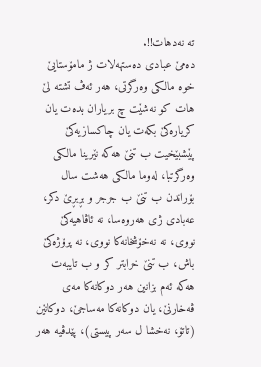ته‌ نه‌دهات!!.
ده‌مێ عبادی ده‌ستهه‌لات ژ مامۆستایێ خوه‌ مالكی وه‌رگرتى، هه‌ر ئه‌ڤ تشته‌ لێ هات كو نه‌شێت چ بریاران بده‌ت یان كریاره‌كێ بكه‌ت یان چاكسازیه‌كێ پێشبێخیت ب تنێ هه‌كه‌ نێرینا مالكی وه‌رگرتبا، له‌وما مالكی هه‌شت سال بۆراندن ب تنێ ب جرجر و بڕبڕێ دكر، عه‌بادی ژی هه‌روه‌سا، نه‌ ئاڤاهیه‌كێ نووی، نه‌ نه‌خۆشخانه‌كا نووی، نه‌ پرۆژه‌كێ باش، ب تنێ خرابتر كر و ب تایبه‌ت هه‌كه‌ ئه‌م بزانین هه‌ر دوكانه‌كا مه‌ی ڤه‌خارنێ، یان دوكانه‌كا مه‌ساجێ، دوكانێن (تاتۆ، نه‌خشا ل سه‌ر پیستی)، پێدڤیه‌ هه‌ر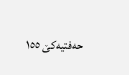حه‌فتیه‌كێ ١٥٥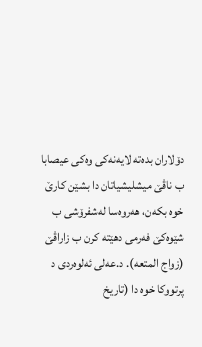دۆلاران بده‌ته‌ لایه‌نه‌كی وه‌كی عیصابا ب ناڤێ میشلیشیاتان دا بشێن كارێ خوه‌ بكه‌ن، هه‌روه‌سا له‌شفرۆشی ب شێوه‌كێ فه‌رمی دهێته‌ كرن ب زاراڤێ (زواج المتعه‌). د.عه‌لی ئه‌لوه‌ردی د پرتووكا خوه‌ دا (تاریخ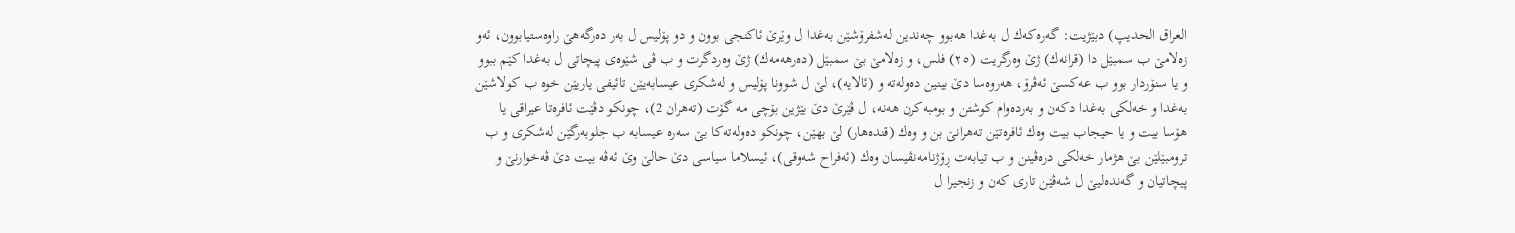العراق الحدیپ) دبێژیت: گه‌ره‌كه‌ك ل به‌غدا هه‌بوو چه‌ندین له‌شفرۆشێن به‌غدا ل وێرێ ئاكنجی بوون و دو پۆلیس ل به‌ر ده‌رگه‌هێ راوه‌ستیابوون، ئه‌و زه‌لامێ ب سمبێل دا (قرانه‌ك) ژێ وه‌رگریت (٢٥) فلس، و زه‌لامێ بێ سمبێل (ده‌رهه‌مه‌ك) ژێ وه‌ردگرت و ب ڤی شێوه‌ی پیچاتی ل به‌غدا كێم ببوو و یا سنۆردار بوو ب عه‌كسێ ئه‌ڤرۆ، هه‌روه‌سا دێ بینین ده‌وله‌ته‌ و (ئالایه‌)، لێ ل شوونا پۆلیس و له‌شكری عیسابه‌یێن تائیفی یاریێن خوه‌ ب كولاشێن به‌غدا و خه‌لكی به‌غدا دكه‌ن و به‌رده‌وام كوشتن و بومبه‌كرن هه‌نه‌، ل ڤێرێ دێ بێژین بۆچی مه‌ گۆت (ته‌هران 2)، چونكو دڤێت ئافره‌تا عیراقی یا هۆسا بیت و یا حیجاب بیت وه‌ك ئافره‌تێن ته‌هرانێ بن و وه‌ك (قنده‌هار) لێ بهێن، چونكو ده‌وله‌ته‌كا بێ سه‌ره‌ عیسابه‌ ب جلوبه‌رگێن له‌شكری و ب ترومبێلێن بێ هژمار خه‌لكی دره‌ڤینن و ب تیابه‌ت ڕۆژنامه‌نڤیسان وه‌ك (ئه‌فراح شه‌وقی)، ئیسلاما سیاسی دێ حالێ وێ ئه‌ڤه‌ بیت دێ ڤه‌خوارنێ و پیچاتیان و گه‌نده‌لیێ ل شه‌ڤێن تاری كه‌ن و زنجیرا ل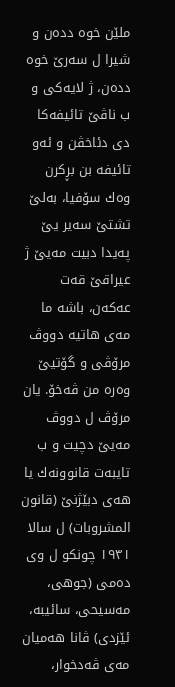ملێن خوه‌ دده‌ن و شیرا ل سه‌رێ خوه‌ دده‌ن، ژ لایه‌كی و ب ناڤێ تائیفه‌كا دی دئاخڤن و ئه‌و تائیفه‌ بن بڕكرن وه‌ك سۆفیا، به‌لێ تشتێ سه‌یر یێ په‌یدا دبیت مه‌یێ ژ عیراقێ قه‌ت عه‌كه‌ن، باشه‌ ما مه‌ی هاتیه‌ دووڤ مرۆڤی و گۆتیێ وه‌ره‌ من ڤه‌خۆ. یان مرۆڤ ل دووڤ مه‌یێ دچیت و ب تایبه‌ت قانوونه‌ك یا هه‌ی دبێژنێ (قانون المشروبات) ل سالا ١٩٣١ چونكو ل وی ده‌می (جوهی، مه‌سیحی، سائیبه‌، ئێزدی) ڤانا هه‌میان مه‌ی ڤه‌دخوار،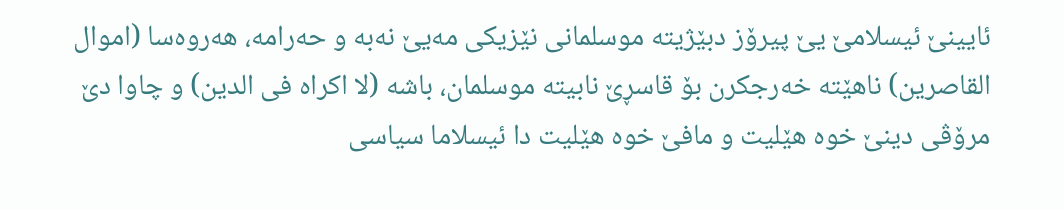ئایینێ ئیسلامێ یێ پیرۆز دبێژیته‌ موسلمانی نێزیكی مه‌یێ نه‌به‌ و حه‌رامه‌، هه‌روه‌سا (اموال القاصرین) ناهێته‌ خه‌رجكرن بۆ قاسڕێ نابیته‌ موسلمان، باشه‌ (لا اكراه‌ فی الدین) و چاوا دێ مرۆڤی دینێ خوه‌ هێلیت و مافێ خوه‌ هێلیت دا ئیسلاما سیاسی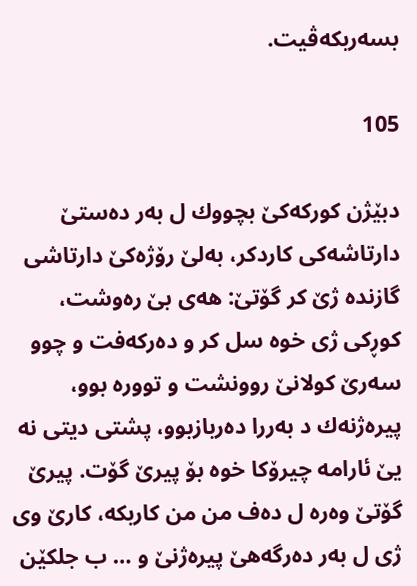بسه‌ربكه‌ڤیت.

105

دبێژن كوركه‌كێ بچووك ل به‌ر ده‌ستێ دارتاشه‌كی كاردكر، به‌لێ رۆژه‌كێ دارتاشی گازنده‌ ژێ كر گۆتێ: هه‌ی بێ ره‌وشت، كوڕكی ژی خوه‌ سل كر و ده‌ركه‌فت و چوو سه‌رێ كولانێ روونشت و تووره‌ بوو، پیره‌ژنه‌ك د به‌ررا ده‌ربازبوو، پشتی دیتی نه‌ یێ ئارامه‌ چیرۆكا خوه‌ بۆ پیرێ گۆت. پیرێ گۆتێ وه‌ره‌ ل ده‌ف من من كاربكه‌، كارێ وی ژی ل به‌ر ده‌رگه‌هێ پیره‌ژنێ و … ب جلكێن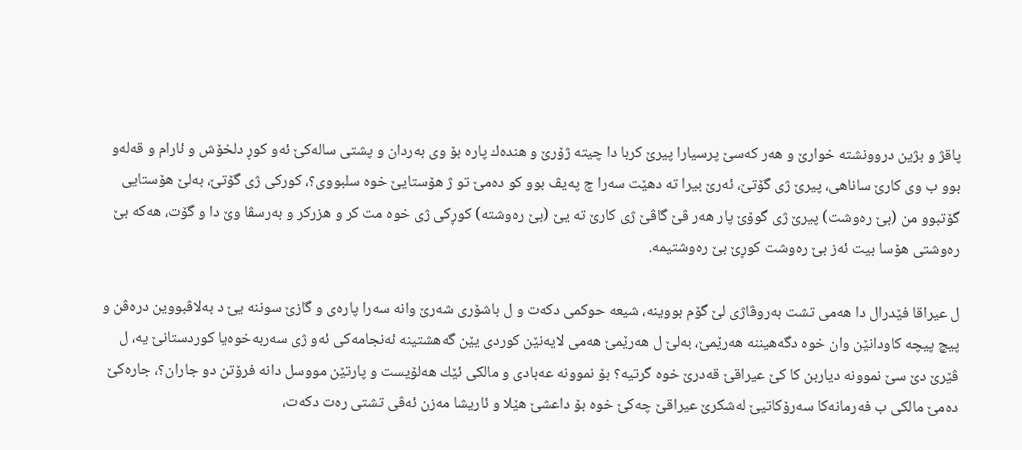پاقژ و بژین دروونشته‌ خوارێ و هه‌ر كه‌سێ پرسیارا پیرێ كربا دا چیته‌ ژۆرێ و هنده‌ك پاره‌ بۆ وی به‌ردان و پشتی ساله‌كێ ئه‌و كوڕ دلخۆش و ئارام و قه‌له‌و بوو ب وی كارێ ساناهی، پیرێ ژی گۆتێ، ئه‌رێ بیرا ته‌ دهێت سه‌را چ په‌یڤ بوو كو ده‌مێ تو ژ هۆستایێ خوه‌ سلبووی؟، كوركی ژی گۆتێ، به‌لێ هۆستایی گۆتبوو من (بێ ره‌وشت) پیرێ ژی گوۆێ پار هه‌ر ڤێ گاڤێ ژی كارێ ته‌ یێ (بێ ره‌وشته‌) كوڕكی ژی خوه‌ مت كر و هزركر و به‌رسڤا وێ دا و گۆت، هه‌كه‌ بێ ره‌وشتی هۆسا بیت ئه‌ز بێ ره‌وشت كوڕێ بێ ره‌وشتیمه‌.

ل عیراقا فێدرال دا هه‌می تشت به‌روڤاژی لێ گۆم بووینه‌، شیعه‌ حوكمی دكه‌ت و ل باشۆری شه‌رێ وانه‌ سه‌را پاره‌ی و گازێ سوننه‌ یێ د به‌لاڤبووین دره‌ڤن و پیچ پیچه‌ كاودانێن وان خوه‌ دگه‌هیننه‌ هه‌رێمێ، به‌لێ ل هه‌رێمێ هه‌می لایه‌نێن كوردی یێن گه‌هشتینه‌ ئه‌نجامه‌كی ئه‌و ژی سه‌ربه‌خوه‌یا كوردستانێ یه‌، ل ڤێرێ دێ سێ نموونه‌ دیاربن كا كێ عیراقێ قه‌درێ خوه‌ گرتیه‌؟ بۆ نموونه‌ عه‌بادی و مالكی ئێك هه‌لۆیست و پارتێن مووسل دانه‌ فرۆتن دو جاران؟، جاره‌كێ ده‌مێ مالكی ب فه‌رمانه‌كا سه‌رۆكاتیێ له‌شكرێ عیراقێ چه‌كێ خوه‌ بۆ داعشێ هێلا و ئاریشا مه‌زن ئه‌ڤی تشتی ره‌ت دكه‌ت،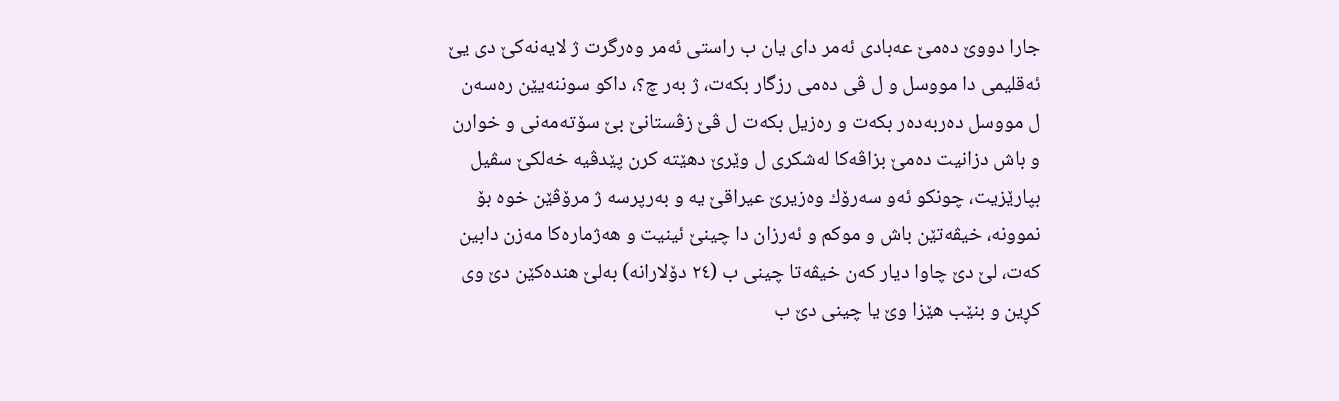جارا دووێ ده‌مێ عه‌بادی ئه‌مر دای یان ب راستی ئه‌مر وه‌رگرت ژ لایه‌نه‌كێ دی یێ ئه‌قلیمی دا مووسل و ل ڤی ده‌می رزگار بكه‌ت، ژ به‌ر چ؟، داكو سوننه‌یێن ره‌سه‌ن ل مووسل ده‌ربه‌ده‌ر بكه‌ت و ره‌زیل بكه‌ت ل ڤێ زڤستانێ بێ سۆته‌مه‌نی و خوارن و باش دزانیت ده‌مێ بزاڤه‌كا له‌شكری ل وێرێ دهێته‌ كرن پێدڤیه‌ خه‌لكێ سڤیل بپارێزیت، چونكو ئه‌و سه‌رۆك وه‌زیرێ عیراقێ یه‌ و به‌رپرسه‌ ژ مرۆڤێن خوه‌ بۆ نموونه‌، خیڤه‌تێن باش و موكم و ئه‌رزان دا چینێ ئینیت و هه‌ژماره‌كا مه‌زن دابین كه‌ت، لێ دێ چاوا دیار كه‌ن خیڤه‌تا چینی ب (٢٤ دۆلارانه‌) به‌لێ هنده‌كێن دێ وی كڕین و بنێب هێزا وێ یا چینی دێ ب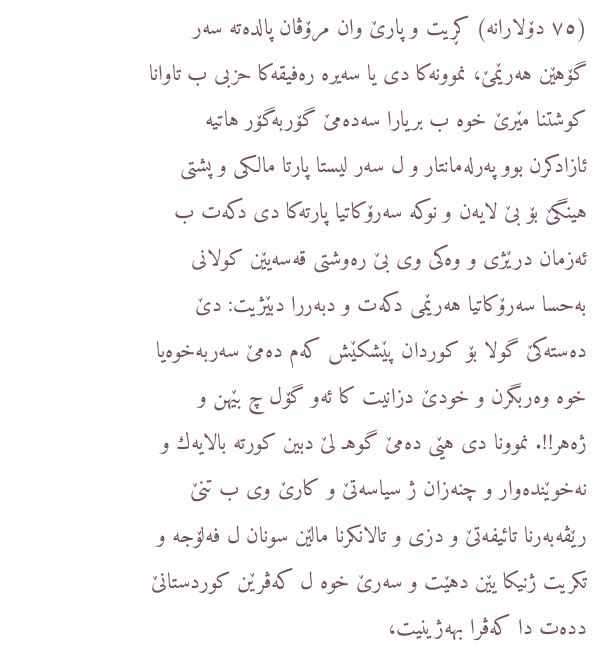(٧٥ دۆلارانه‌) كڕیت و پارێ وان مرۆڤان پالده‌ته‌ سه‌ر گۆهێن هه‌رێمێ، نموونه‌كا دی یا سه‌یره‌ ره‌فیقه‌كا حزبی ب تاوانا كوشتنا مێرێ خوه‌ ب بریارا سه‌ده‌مێ گۆربه‌گۆر هاتیه‌ ئازادكرن بوو په‌رله‌مانتار و ل سه‌ر لیستا پارتا مالكی و پشتی هینگێ بۆ بێ لایه‌ن و نوكه‌ سه‌رۆكاتیا پارته‌كا دی دكه‌ت ب ئه‌زمان درێژی و وه‌كی وی بێ ره‌وشتی قه‌سه‌یێن كولانی به‌حسا سه‌رۆكاتیا هه‌رێمی دكه‌ت و دبه‌ررا دبێژیت: دێ ده‌سته‌كێ گولا بۆ كوردان پێشكێش كه‌م ده‌مێ سه‌ربه‌خوه‌یا خوه‌ وه‌ربگرن و خودێ دزانیت كا ئه‌و گۆل چ بێهن و ژه‌هر!!. نموونا دی هێی ده‌مێ گوهـ لێ دبین كورته‌ بالایه‌ك و نه‌خوێنده‌وار و چنه‌زان ژ سیاسه‌تێ و كارێ وی ب تنێ رێڤه‌به‌رنا تائیفه‌تێ و دزی و تالانكرنا مالێن سونان ل فه‌لۆجه‌ و تكریت ژنیكا یێن دهێت و سه‌رێ خوه‌ ل كه‌ڤرێن كوردستانێ دده‌ت دا كه‌ڤرا بهه‌ژینیت،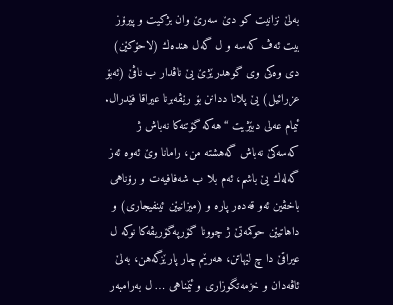به‌لێ نزانیت كو دێ سه‌رێ وان بژكیت و پیرۆز بیت ئه‌ڤ كه‌سه‌ و ل گه‌ل هنده‌ك (لاحۆكێن) دی وه‌كی وی گوهدرێژێ یێ ناڤدار ب ناڤێ (ئه‌بۆ عزرائیل) یێ پلانا ددانن بۆ رێڤه‌برنا عیراقا فێدرال. ئیمام عه‌لی دبێژیت “هه‌كه‌ گۆتنه‌كا نه‌باش ژ كه‌سه‌كێ نه‌باش گه‌هشته‌ من، رامانا وێ ئه‌وه‌ ئه‌ز گه‌له‌ك یێ باشم، ئه‌م بلا ب شه‌فافیه‌ت و رۆناهی باخڤین ئه‌و قه‌ده‌ر پاره‌ و (میزانیێن ئینفیجاری) و داهاتیێن حوكمه‌تێ ژ چوونا گۆرپه‌گۆریڤه‌كا نوكه‌ ل عیراقێ دا چ لێهاتن، هه‌رێم چار پارێزگه‌هن، به‌لێ ئاڤه‌دان و خزمه‌تگوزاری و ئێمناهى … ل به‌رامبه‌ر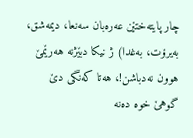چار پایته‌ختێن عه‌ره‌بان سه‌نعا، دیمه‌شق، به‌یرۆت، به‌غدا) ژ نیكا دبێژنه‌ هه‌رێمێ هوون نه‌دباشن!، هه‌تا كه‌نگی دێ گوهێ خوه‌ ده‌نه‌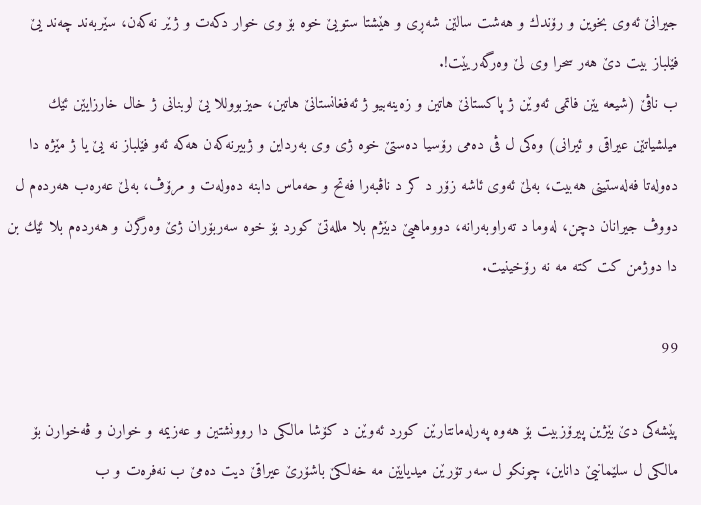جیرانێ ئه‌وی بخوین و رۆندك و هه‌شت سالێن شه‌ڕی و هێشتا ستویێ خوه‌ بۆ وی خوار دكه‌ت و ژێر نه‌كه‌ن، سێربه‌ند چه‌ند یێ فێلباز بیت دێ هه‌ر سحرا وی لێ وه‌رگه‌ریێت!.
ب ناڤێ (شیعه‌ یێن فاتمی ئه‌وێن ژ پاكستانێ هاتین و زه‌ینه‌بیو ژ ئه‌فغانستانێ هاتین، حیزبووللا یێ لوبنانی ژ خال خارزایێن ئێك میلشیاتێن عیراقی و ئیرانی) وه‌كی ل ڤی ده‌می رۆسیا ده‌ستێ خوه‌ ژی وی به‌رداین و ژبیرنه‌كه‌ن هه‌كه‌ ئه‌و فێلباز نه‌ یێ یا ژ مێژه‌ دا ده‌وله‌تا فه‌له‌ستینی هه‌بیت، به‌لێ ئه‌وی ئاشه‌ زۆر د كر د ناڤبه‌را فه‌تح و حه‌ماس دابنه‌ ده‌وله‌ت و مرۆڤ، به‌لێ عه‌ره‌ب هه‌رده‌م ل دووڤ جیرانان دچن، له‌وما د ته‌راوبه‌رانه‌، دووماهیێ دبێژم بلا ملله‌تێ كورد بۆ خوه‌ سه‌ربۆران ژێ وه‌رگرن و هه‌رده‌م بلا ئێك بن دا دوژمن كت كته‌ مه‌ نه‌ رۆخینیت.

99

پێشه‌كى دێ بێژین پیرۆزبیت بۆ هه‌وه‌ په‌رله‌مانتارێن كورد ئه‌وێن د كۆشا مالكى دا روونشتین و عه‌زیمه‌ و خوارن و ڤه‌خوارن بۆ مالكى ل سلێمانیێ داناین، چونكو ل سه‌ر تۆرێن میدیایێن مه‌ خه‌لكێ باشۆرێ عیراقێ دیت ده‌مێ ب نه‌فره‌ت و ب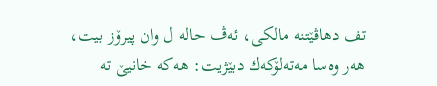تف دهاڤێتنه‌ مالكى، ئه‌ڤ حاله‌ ل وان پیرۆز بیت، هه‌ر وه‌سا مه‌ته‌لۆكه‌ك دبێژیت: هه‌كه‌ خانیێ ته‌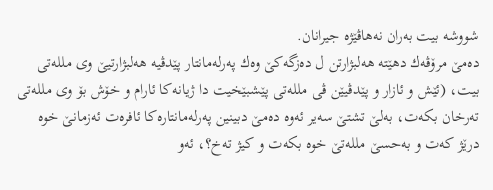شووشه‌ بیت به‌ران نه‌هاڤێژه‌ جیرانان.
ده‌مێ مرۆڤه‌ك دهێته‌ هه‌لبژارتن ل ده‌زگه‌كێ وه‌ك په‌رله‌مانتار پێدڤیه‌ هه‌لبژارتیێ وى ملله‌تى بیت، (ئێش و ئازار و پێدڤیێن ڤى ملله‌تى پێشبێخیت دا ژیانه‌كا ئارام و خۆش بۆ وى ملله‌تى ته‌رخان بكه‌ت، به‌لێ تشتێ سه‌یر ئه‌وه‌ ده‌مێ دبینین په‌رله‌مانتاره‌كا ئافره‌ت ئه‌زمانێ خوه‌ درێژ كه‌ت و به‌حسێ ملله‌تێ خوه‌ بكه‌ت و كیژ ته‌خ؟، ئه‌و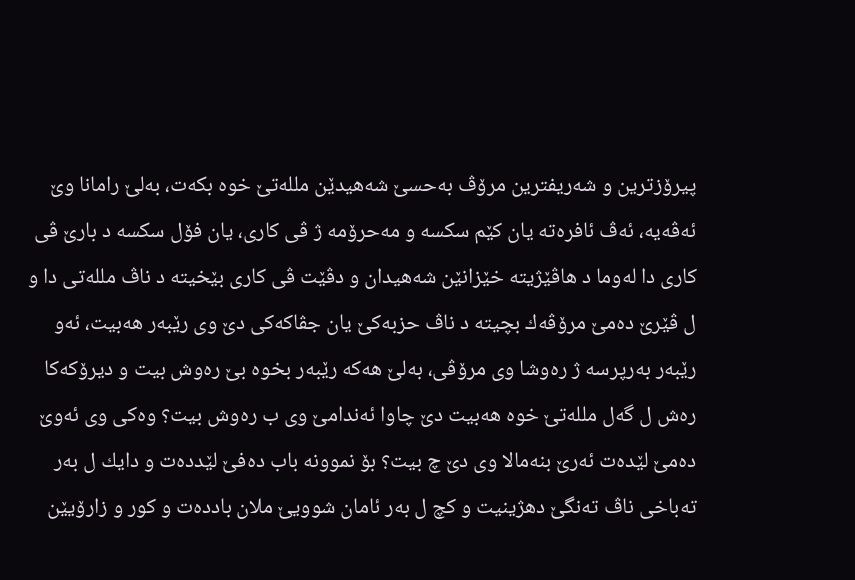پیرۆزترین و شه‌ریفترین مرۆڤ به‌حسێ شه‌هیدێن ملله‌تێ خوه‌ بكه‌ت، به‌لێ رامانا وێ ئه‌ڤه‌یه‌، ئه‌ڤ ئافره‌ته‌ یان كێم سكسه‌ و مه‌حرۆمه‌ ژ ڤى كارى، یان فۆل سكسه‌ د بارێ ڤى كارى دا له‌وما د هاڤێژیته‌ خێزانێن شه‌هیدان و دڤێت ڤى كارى بێخیته‌ د ناڤ ملله‌تى دا و ل ڤێرێ ده‌مێ مرۆڤه‌ك بچیته‌ د ناڤ حزبه‌كێ یان جڤاكه‌كى دێ وى رێبه‌ر هه‌بیت، ئه‌و رێبه‌ر به‌رپرسه‌ ژ ره‌وشا وى مرۆڤى، به‌لێ هه‌كه‌ رێبه‌ر بخوه‌ بێ ره‌وش بیت و دیرۆكه‌كا ره‌ش ل گه‌ل ملله‌تێ خوه‌ هه‌بیت دێ چاوا ئه‌ندامێ وى ب ره‌وش بیت؟ وه‌كى وى ئه‌وێ ده‌مێ لێده‌ت ئه‌رێ بنه‌مالا وى دێ چ بیت؟ بۆ نموونه‌ باب ده‌فێ لێدده‌ت و دایك ل به‌ر ته‌باخى ناڤ ته‌نگێ دهژینیت و كچ ل به‌ر ئامان شوویێ ملان بادده‌ت و كور و زارۆیێن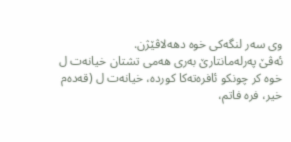وى سه‌ر لنگه‌كى خوه‌ دهه‌لاڤێژن.
ئه‌ڤێ په‌رله‌مانتارێ به‌رى هه‌مى تشتان خیانه‌ت ل خوه‌ كر چونكو ئافره‌ته‌كا كورده‌، خیانه‌ت ل (قه‌ده‌م خیر، فره‌ فاتم،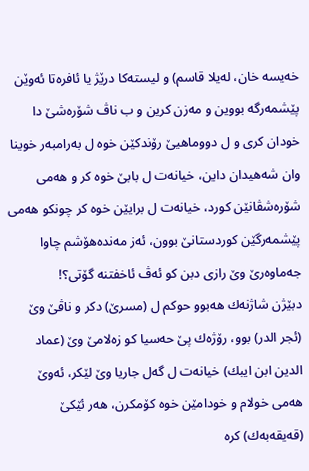خه‌یسه‌ خان، له‌یلا قاسم) و لیسته‌كا درێژ یا ئافره‌تا ئه‌وێن پێشمه‌رگه‌ بووین و مه‌زن كرین و ب ناڤ شۆره‌شێ دا خودان كرى و ل دووماهیێ رۆندكێن خوه‌ ل به‌رامبه‌ر خوینا وان شه‌هیدان داین، خیانه‌ت ل بابێ خوه‌ كر و هه‌مى شۆره‌شڤانێن كورد، خیانه‌ت ل برایێن خوه‌ كر چونكو هه‌مى پێشمه‌رگێن كوردستانێ بوون، ئه‌ز مه‌نده‌هۆشم چاوا جه‌ماوه‌رێ وێ رازى دبن كو ئه‌ڤ ئاخفتنه‌ گۆتى؟!
دبێژن شاژنه‌ك هه‌بوو حوكم ل (مسرێ) دكر و ناڤێ وێ (ئجر الدر) بوو، رۆژه‌ك پێ حه‌سیا كو زه‌لامێ وێ (عماد الدین ابن ایبك) خیانه‌ت ل گه‌ل جاریا وێ لێكر، ئه‌وێ هه‌مى خولام و خودامێن خوه‌ كۆمكرن، هه‌ر ئێكێ (قه‌یقه‌به‌ك) كره‌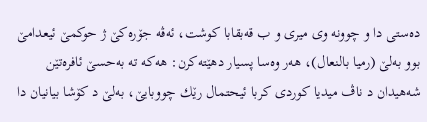ده‌ستى دا و چوونه‌ وى میرى و ب قه‌بقابا كوشت، ئه‌ڤه‌ جۆره‌كێ ژ حوكمێ ئیعدامێ بوو به‌لێ (رمیا بالنعال)، هه‌ر وه‌سا پسیار دهێته‌كرن: هه‌كه‌ ته‌ به‌حسێ ئافره‌تێن شه‌هیدان د ناڤ میدیا كوردى كربا ئیحتمال رێك چووبایێ، به‌لێ د كۆشا بیانیان دا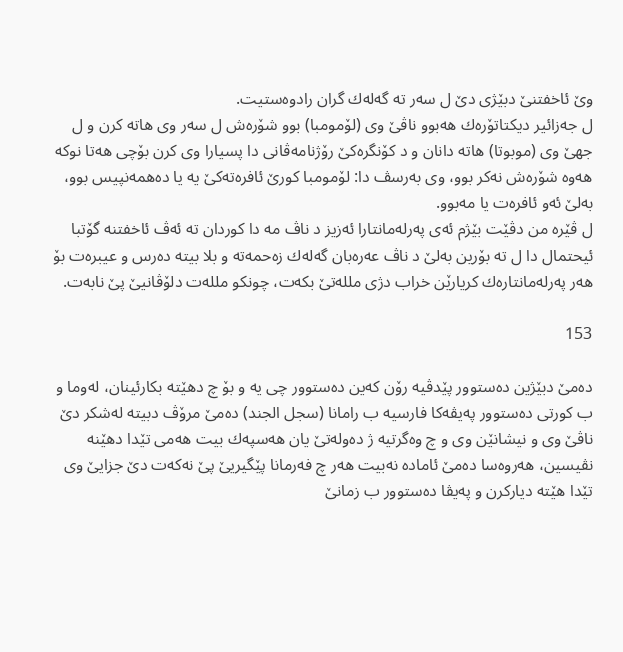وێ ئاخفتنێ دبێژى دێ ل سه‌ر ته‌ گه‌له‌ك گران رادوه‌ستیت.
ل جه‌زائیر دیكتاتۆره‌ك هه‌بوو ناڤێ وى (لۆمومبا) بوو شۆره‌ش ل سه‌ر وى هاته‌ كرن و ل جهێ وى (موبوتا) هاته‌ دانان و د كۆنگره‌كێ رۆژنامه‌ڤانى دا پسیارا وى كرن بۆچى هه‌تا نوكه‌ هه‌وه‌ شۆره‌ش نه‌كر بوو، وى به‌رسڤ دا: لۆمومبا كورێ ئافره‌ته‌كێ یه‌ یا ده‌همه‌نپیس بوو، به‌لێ ئه‌و ئافره‌ت یا مه‌بوو.
ل ڤێره‌ من دڤێت بێژم ئه‌ى په‌رله‌مانتارا ئه‌زیز د ناڤ مه‌ دا كوردان ته‌ ئه‌ڤ ئاخفتنه‌ گۆتبا ئیحتمال دا ل ته‌ بۆرین به‌لێ د ناڤ عه‌ره‌بان گه‌له‌ك زه‌حمه‌ته‌ و بلا بیته‌ ده‌رس و عیبره‌ت بۆ هه‌ر په‌رله‌مانتاره‌ك كریارێن خراب دژى ملله‌تێ بكه‌ت، چونكو ملله‌ت دلۆڤانیێ پێ نابه‌ت.

153

ده‌مێ دبێژین ده‌ستوور پێدڤیه‌ رۆن كه‌ین ده‌ستوور چی یه‌ و بۆ چ دهێته‌ بكارئینان، له‌وما و ب كورتی ده‌ستوور په‌یڤه‌كا فارسیه‌ ب رامانا (سجل الجند) ده‌مێ مرۆڤ دبیته‌ له‌شكر دێ ناڤێ وی و نیشانێن وی و چ وه‌گرتیه‌ ژ ده‌وله‌تێ یان هه‌سپه‌ك بیت هه‌می تێدا دهێنه‌ نڤیسین، هه‌روه‌سا ده‌مێ ئاماده‌ نه‌بیت هه‌ر چ فه‌رمانا پێگیریێ پێ نه‌كه‌ت دێ جزایێ وی تێدا هێته‌ دیاركرن و په‌یڤا ده‌ستوور ب زمانێ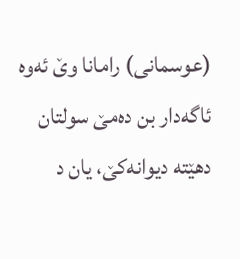(عوسمانی) رامانا وێ ئه‌وه‌ ئاگه‌دار بن ده‌مێ سولتان دهێته‌ دیوانه‌كێ، یان د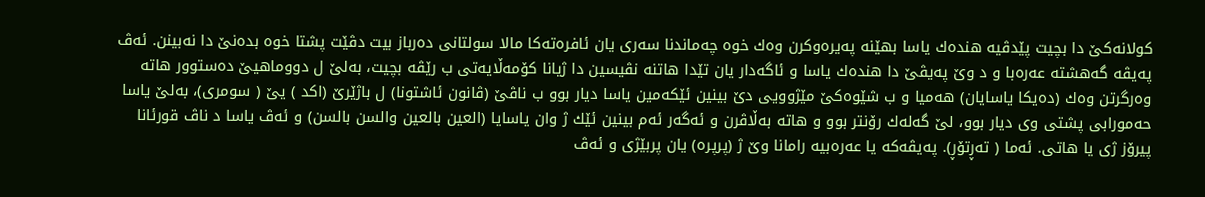كولانه‌كێ دا بچیت پێدڤیه‌ هنده‌ك یاسا بهێنه‌ په‌یره‌وكرن وه‌ك خوه‌ چه‌ماندنا سه‌ری یان ئافره‌ته‌كا مالا سولتانی ده‌رباز بیت دڤێت پشتا خوه‌ بده‌نێ دا نه‌بینن. ئه‌ڤ په‌یڤه‌ گه‌هشته‌ عه‌ره‌با و د وێ په‌یڤێ دا هنده‌ك یاسا و ئاگه‌دار یان تێدا هاتنه‌ نڤیسین دا ژیانا كۆمه‌ڵایه‌تی ب رێڤه‌ بچیت، به‌لێ ل دووماهیێ ده‌ستوور هاته‌ وه‌رگرتن وه‌ك (ده‌یكا یاسایان) هه‌میا و ب شێوه‌كێ مێژوویی دێ بینین ئێكه‌مین یاسا دیار بوو ب ناڤێ (ڤانون ئاشتونا) ل باژێرێ (اكد ) یێ ( سومری)، به‌لێ یاسا حه‌مورابی پشتی وی دیار بوو، لێ گه‌له‌ك رۆنتر بوو و هاته‌ به‌ڵاڤرن و ئه‌گه‌ر ئه‌م بینین ئێك ژ وان یاسایا (العین بالعین والسن بالسن) و ئه‌ڤ یاسا د ناڤ قورئانا پیرۆز ژی یا هاتی. ئه‌ما ( ته‌ڕتۆڕ). په‌یڤه‌كه‌ یا عه‌ره‌بیه‌ رامانا وێ ژ (پرپره) یان پربێژی و ئه‌ڤ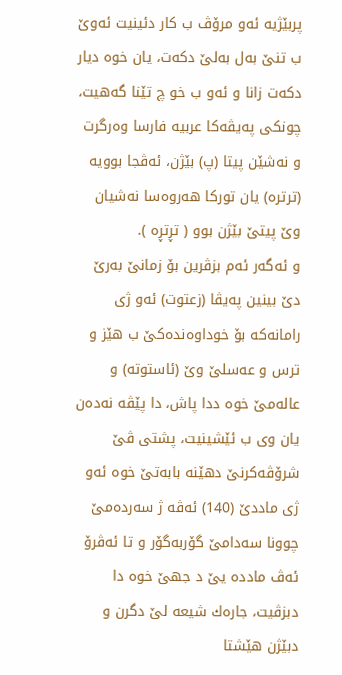پربێژیه‌ ئه‌و مرۆڤ ب كار دئینیت ئه‌وێ ب تنێ به‌ل به‌لێ دكه‌ت، یان خوه‌ دیار دكه‌ت زانا و ئه‌و ب خو چ تێنا گه‌هیت، چونكی په‌یڤه‌كا عربیه‌ فارسا وه‌رگرت و نه‌شێن پیتا (پ) بێژن، ئه‌ڤجا بوویه‌ (ترتره‌) یان توركا هه‌روه‌سا نه‌شیان وێ پیتێ بێژن بوو ( تڕتڕه‌ ).
و ئه‌گه‌ر ئه‌م بزڤرین بۆ زمانێ به‌رێ دێ بینین په‌یڤا (زعتوت) ئه‌و ژی رامانه‌كه‌ بۆ خوداوه‌نده‌كێ ب هێز و ترس و عه‌سلێ وێ (ئاستوته‌) و عاله‌مێ خوه‌ ددا پاش، دا پێڤه‌ نه‌ده‌ن یان وی ب ئێشینیت، پشتی ڤێ شرۆڤه‌كرنێ دهێنه‌ بابه‌تێ خوه‌ ئه‌و ژی ماددێ (140) ئه‌ڤه‌ ژ سه‌رده‌مێ چوونا سه‌دامێ گۆربه‌گۆر و تا ئه‌ڤرۆ ئه‌ڤ مادده‌ یێ د جهێ خوه‌ دا دبزڤیت، جاره‌ك شیعه‌ لێ دگرن و دبێژن هێشتا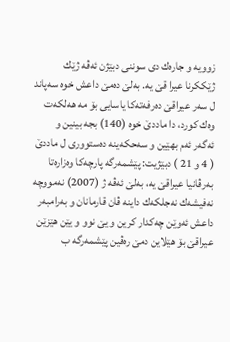زوویه‌ و جاره‌ك دی سوننی دبێژن ئه‌ڤه‌ ژێك ژێككرنا عیرا قێ یه‌. به‌لێ ده‌مێ داعش خوه‌ سه‌پاند ل سه‌ر عیراقێ ده‌رفه‌ته‌كا یاسایی بۆ مه‌ هه‌لكه‌ت وه‌ك كورد، دا ماددێ خوه‌ (140) بجه بینین و ئه‌گه‌ر ئه‌م بهێین و سه‌حكه‌ینه‌ ده‌ستووری ل ماددێ ( 4 و 21 ) دبێژیت: پێشمه‌رگه‌ پارچه‌كا وه‌زاره‌تا به‌رڤانیا عیراقێ یه‌، به‌لێ ئه‌ڤه‌ ژ (2007) نه‌مووچه‌ نه‌فیشه‌ك نه‌جلكه‌ك داینه‌ ڤان قارمانان و به‌رامبه‌ر داعش ئه‌وێن چه‌كدار كرین و یێ نوو و یێن هێزێن عیراقێ بۆ هێلاین دمێ ره‌ڤین پێشمه‌رگه‌ ب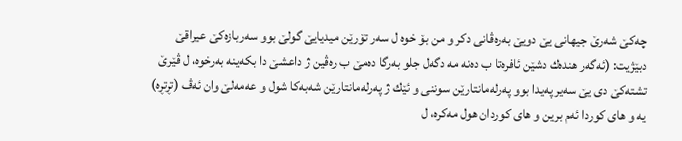چه‌كێ شه‌رێ جیهانی یێ دویێ به‌ره‌ڤانی دكر و من بۆ خوه‌ ل سه‌ر تۆرێن میدیایێ گولێ بوو سه‌ربازه‌كێ عیراقێ دبێژیت: (ئه‌گه‌ر هنده‌ك دشێن ئافره‌تا ب ده‌نه‌ مه‌ دگه‌ل جلو به‌رگا ده‌مێ ب ره‌ڤین ژ داعشێ دا بكه‌ینه‌ به‌رخوه‌، ل ڤێرێ تشته‌كێ دی یێ سه‌یر په‌یدا بوو په‌رله‌مانتارێن سوننی و ئێك ژ په‌رله‌مانتارێن شه‌به‌كا شول و عه‌مه‌لێ وان ئه‌ڤ (تڕتڕه‌) یه‌ و های كوردا ئه‌م برین و های كوردان هول مه‌كره‌، ل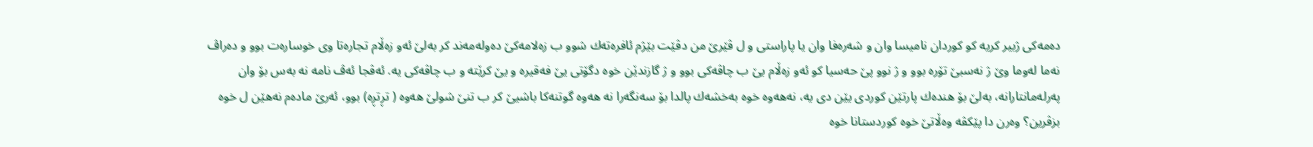ده‌مه‌كی ژبیر كریه‌ كو كوردان نامیسا وان و شه‌ره‌فا وان یا پاراستی و ل ڤێرێ من دڤێت بێژم ئافره‌ته‌ك شوو ب زه‌لامه‌كێ ده‌وله‌مه‌ند كر به‌لێ ئه‌و زه‌ڵام تجاره‌تا وی خوساره‌ت بوو و ده‌راڤ نه‌ما له‌وما وێ ژ نه‌سبێ تۆره‌ بوو و ژ نوو پێ حه‌سیا كو ئه‌و زه‌ڵام یێ ب چاڤه‌كی بوو و ژ گازندێن خوه‌ دگۆتی یێ فه‌قیره‌ و یێ كرێته‌ و ب چاڤه‌كی یه‌. ئه‌ڤجا ئه‌ڤ نامه‌ نه‌ به‌س بۆ وان په‌رله‌مانتارانه‌، به‌لێ بۆ هنده‌ك پارتێن كوردی یێن دی یه‌، نه‌هه‌وه‌ خوه‌ به‌خشه‌ك پالدا بۆ سه‌نگه‌را نه‌ هه‌وه‌ گوتنه‌كا باشیێ كر ب تنێ شولێ هه‌وه‌ ( تڕتڕه‌) بوو، ئه‌رێ ماده‌م نه‌هێن ل خوه‌ بزڤرین؟ وه‌رن دا پێكڤه‌ وه‌ڵاتێ خوه‌ كوردستانا خوه‌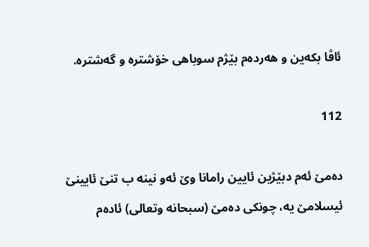ئاڤا بكه‌ین و هه‌رده‌م بێژم سوباهی خۆشتره‌ و گه‌شتره‌.

112

ده‌مێ ئه‌م دبێژین ئایین رامانا وێ ئه‌و نینه‌ ب تنێ ئایینێ ئیسلامێ یه‌، چونكى ده‌مێ (سبحانه‌ وتعالى) ئاده‌م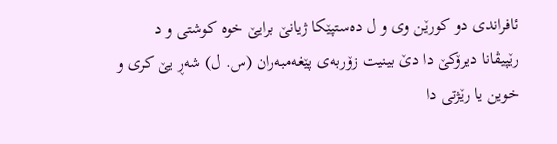ئافراندى دو كورێن وى و ل ده‌ستپێكا ژیانێ برایێ خوه‌ كوشتى و د رێپیڤانا دیرۆكێ دا دێ بینیت زۆربه‌ى پێغه‌مبه‌ران (س. ل) شه‌ڕ یێ كرى و خوین یا رێژتى دا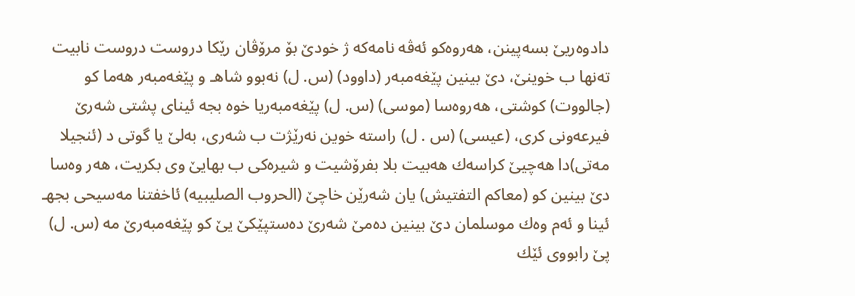دادوه‌ریێ بسه‌پینن، هه‌روه‌كو ئه‌ڤه‌ نامه‌كه‌ ژ خودێ بۆ مرۆڤان رێكا دروست دروست نابیت ته‌نها ب خوینێ، دێ بینین پێغه‌مبه‌ر (داوود) (س. ل) نه‌بوو شاهـ و پێغه‌مبه‌ر هه‌ما كو (جالووت) كوشتى، هه‌روه‌سا (موسى) (س. ل) پێغه‌مبه‌ریا خوه‌ بجه ئیناى پشتى شه‌رێ فیرعه‌ونى كرى، (عیسى) (س . ل) راسته‌ خوین نه‌رێژت ب شه‌رى، به‌لێ یا گوتى د (ئنجیلا مه‌تى)دا هه‌چیێ كراسه‌ك هه‌بیت بلا بفرۆشیت و شیره‌كى ب بهایێ وى بكریت، هه‌ر وه‌سا دێ بینین كو (معاكم التفتیش) یان شه‌رێن خاچێ (الحروب الصلیبیه‌) ئاخفتنا مه‌سیحى بجهـ ئینا و ئه‌م وه‌ك موسلمان دێ بینین ده‌مێ شه‌رێ ده‌ستپێكێ یێ كو پێغه‌مبه‌رێ مه‌ (س. ل) پێ رابووى ئێك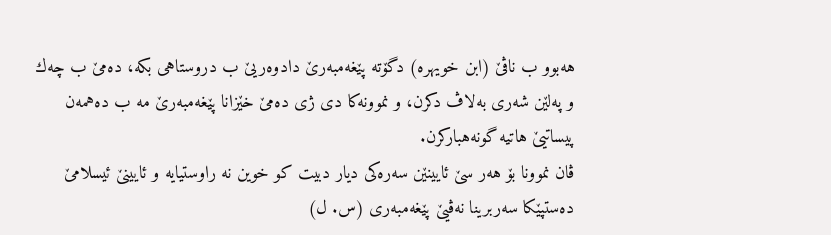هه‌بوو ب ناڤێ (ابن خویهره‌) دگۆته‌ پێغه‌مبه‌رێ دادوه‌ریێ ب دروستاهى بكه‌، ده‌مێ ب چه‌ك و په‌لێن شه‌رى به‌لاڤ دكرن، و نموونه‌كا دى ژى ده‌مێ خێزانا پێغه‌مبه‌رێ مه‌ ب ده‌همه‌ن پیساتیێ هاتیه‌ گونه‌هباركرن.
ڤان نموونا بۆ هه‌ر سێ ئایینێن سه‌ره‌كى دیار دبیت كو خوین نه‌ راوستیایه‌ و ئایینێ ئیسلامێ ده‌ستپێكا سه‌ربرینا نه‌ڤیێ پێغه‌مبه‌رى (س. ل)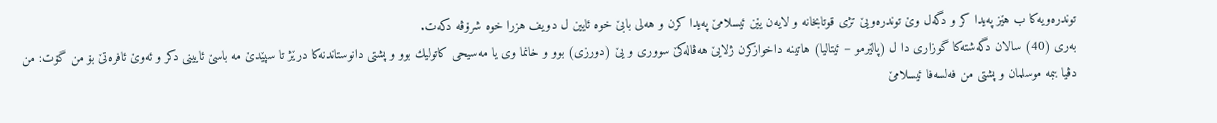توندره‌ویه‌كا ب هێز په‌یدا كر و دگه‌ل وێ توندره‌ویێ تژى قوتابخانه‌ و لایه‌ن یێن ئیسلامێ په‌یدا كرن و هه‌لى بابێ خوه‌ ئایین ل دویف هزرا خوه‌ شرۆڤه‌ دكه‌ت.
به‌رى (40) سالان دگه‌شته‌كا گوزارى دا ل (پالێرمو – ئیتالیا) هاتینه‌ داخوازكرن ژلایێ هه‌ڤاله‌كێ سوورى و یێ (دورزى) بوو و خانما وى یا مه‌سیحى كاتولیك بوو و پشتى دانوستاندنه‌كا درێژ تا سپێدێ مه‌ باسێ ئایینى دكر و ئه‌وێ ئافره‌تێ بۆ من گۆت: من دڤیا ببمه‌ موسلمان و پشتى من فه‌لسه‌فا ئیسلامێ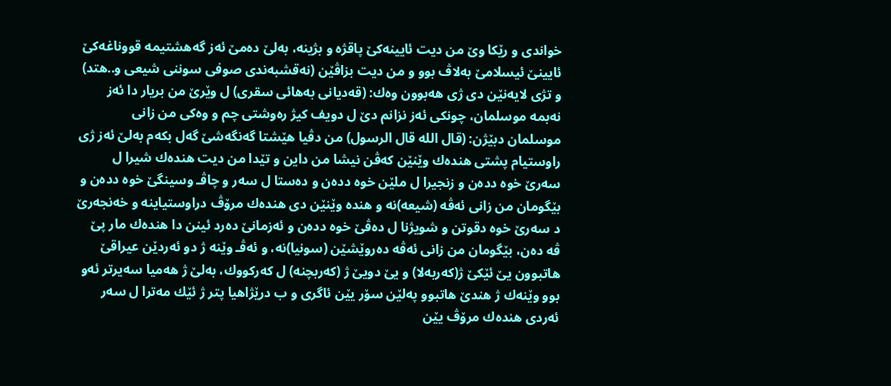خواندى و رێكا وێ من دیت ئایینه‌كێ پاقژه‌ و بژینه‌، به‌لێ ده‌مێ ئه‌ز گه‌هشتیمه‌ قووناغه‌كێ ئایینێ ئیسلامێ به‌لاڤ بوو و من دیت بزاڤێن (نه‌قشبه‌ندى صوفى سوننى شیعى و..هتد) و تژى لایه‌نێن دى ژى هه‌بوون وه‌ك: (قه‌دیانى به‌هائى سقرى) ل وێرێ من بریار دا ئه‌ز نه‌بمه‌ موسلمان، چونكی ئه‌ز نزانم دێ ل دویف كیژ ره‌وشتى چم و وه‌كى من زانى موسلمان دبێژن: (قال الله قال الرسول) من دڤیا هێشتا گه‌نگه‌شێ گه‌ل بكه‌م به‌لێ ئه‌ز ژى راوستیام پشتى هنده‌ك وێنێن كه‌ڤن نیشا من داین و تێدا من دیت هنده‌ك شیرا ل سه‌رێ خوه‌ دده‌ن و زنجیرا ل ملێن خوه‌ دده‌ن و ده‌ستا ل سه‌ر و چاڤـ وسینگێ خوه‌ دده‌ن و بێگومان من زانى ئه‌ڤه‌ (شیعه‌)نه‌ و هنده‌ وێنێن دى هنده‌ك مرۆڤ دراوستیاینه‌ و خه‌نجه‌رێ د سه‌رێ خوه‌ دقوتن و شویژنا ل ده‌ڤێ خوه‌ دده‌ن و ئه‌زمانێ ده‌رد ئینن دا هنده‌ك مار پێ ڤه‌ ده‌ن، بێگومان من زانى ئه‌ڤه‌ ده‌روێشێن (سونیا)نه‌، و ئه‌ڤـ وێنه‌ ژ دو ئه‌ردێن عیراقێ هاتبوون یێ ئێكێ ژ(كه‌ربه‌لا) و یێ دویێ ژ (كه‌ربچنه‌) ل كه‌ركووك، به‌لێ ژ هه‌میا سه‌یرتر ئه‌و بوو وێنه‌ك ژ هندێ هاتبوو په‌لێن سۆر یێن ئاگرى و ب درێژاهیا پتر ژ ئێك مه‌ترا ل سه‌ر ئه‌ردى هنده‌ك مرۆڤ یێن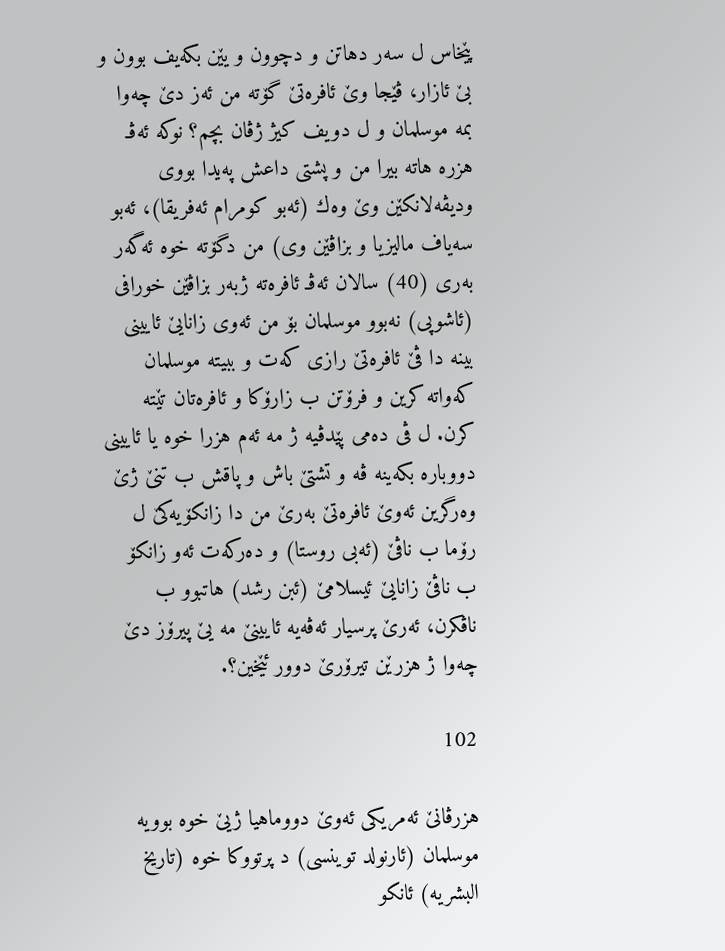پێخاس ل سه‌ر دهاتن و دچوون و یێن بكه‌یف بوون و بێ ئازار، ڤێجا وێ ئافره‌تێ گۆته‌ من ئه‌ز دێ چه‌وا بمه‌ موسلمان و ل دویف كیژ ژڤان بچم؟ نوكه‌ ئه‌ڤـ هزره‌ هاته‌ بیرا من و پشتى داعش په‌یدا بووى ودیڤه‌لانكێن وێ وه‌ك (ئه‌بو كومرام ئه‌فریقا)، ئه‌بو سه‌یاف مالیزیا و بزاڤێن وى) من دگۆته‌ خوه‌ ئه‌گه‌ر به‌رى (40) سالان ئه‌ڤـ ئافره‌ته‌ ژبه‌ر بزاڤێن خورافی (ئاشوپى) نه‌بوو موسلمان بۆ من ئه‌وى زانایێ ئایینى بینه‌ دا ڤێ ئافره‌تێ رازى كه‌ت و ببیته‌ موسلمان كه‌واته‌ كرین و فرۆتن ب زارۆكا و ئافره‌تان تێته‌ كرن. ل ڤى ده‌مى پێدڤیه‌ ژ مه‌ ئه‌م هزرا خوه‌ یا ئایینى دووباره‌ بكه‌ینه‌ ڤه‌ و تشتێ باش و پاقش ب تنێ ژێ وه‌رگرین ئه‌وێ ئافره‌تێ به‌رێ من دا زانكۆیه‌كێ ل رۆما ب ناڤێ (ئه‌بی روستا) و ده‌ركه‌ت ئه‌و زانكۆ ب ناڤێ زانایێ ئیسلامێ (ئبن رشد) هاتبوو ب ناڤكرن، ئه‌رێ پرسیار ئه‌ڤه‌یه‌ ئایینێ مه‌ یێ پیرۆز دێ چه‌وا ژ هزرێن تیرۆرێ دوور ئێخین؟.

102

هزرڤانێ ئه‌مریكى ئه‌وێ دووماهیا ژیێ خوه‌ بوویه‌ موسلمان (ئارنولد توینسى) د پرتووكا خوه‌ (تاریخ البشریه‌) ئانكو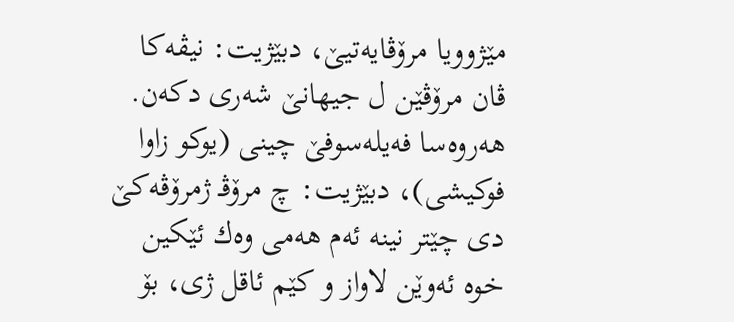مێژوویا مرۆڤایه‌تیێ، دبێژیت: نیڤه‌كا ڤان مرۆڤێن ل جیهانێ شه‌رى دكه‌ن. هه‌روه‌سا فه‌یله‌سوفێ چینى (یوكو زاوا فوكیشى)، دبێژیت: چ مرۆڤـ ژمرۆڤه‌كێ دى چێتر نینه‌ ئه‌م هه‌مى وه‌ك ئێكین خوه‌ ئه‌وێن لاواز و كێم ئاقل ژی، بۆ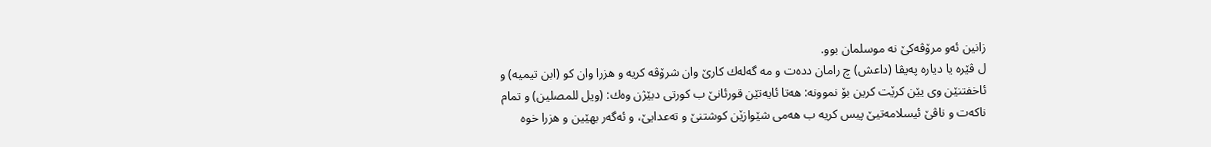زانین ئه‌و مرۆڤه‌كێ نه‌ موسلمان بوو.
ل ڤێره‌ یا دیاره‌ په‌یڤا (داعش) چ رامان دده‌ت و مه‌ گه‌له‌ك كارێ وان شرۆڤه‌ كریه‌ و هزرا وان كو (ابن تیمیه‌) و ئاخفتنێن وى یێن كرێت كرین بۆ نموونه‌: هه‌تا ئایه‌تێن قورئانێ ب كورتى دبێژن وه‌ك: (ویل للمصلین) و تمام ناكه‌ت و ناڤێ ئیسلامه‌تیێ پیس كریه‌ ب هه‌مى شێوازێن كوشتنێ و ته‌عدایێ، و ئه‌گه‌ر بهێین و هزرا خوه‌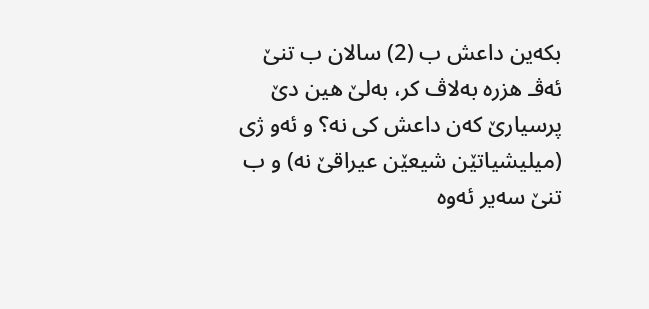بكه‌ین داعش ب (2) سالان ب تنێ ئه‌ڤـ هزره‌ به‌لاڤ كر، به‌لێ هین دێ پرسیارێ كه‌ن داعش كى نه‌؟ و ئه‌و ژى (میلیشیاتێن شیعێن عیراقێ نه‌) و ب تنێ سه‌یر ئه‌وه‌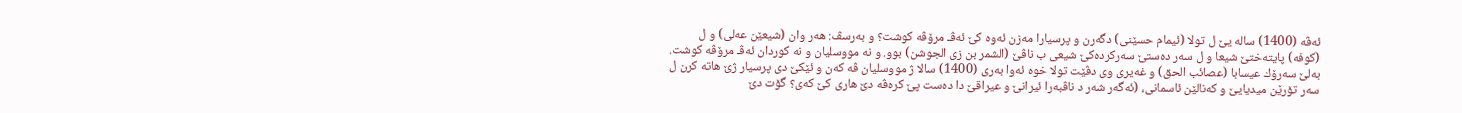ئه‌ڤه‌ (1400) ساله‌ یێ ل تولا (ئیمام حسێنى) دگه‌رن و پرسیارا مه‌زن ئه‌وه‌ كێ ئه‌ڤـ مرۆڤه‌ كوشت؟ و به‌رسڤ: هه‌ر وان (شیعێن عه‌لى) و ل (كوفه‌) پایته‌ختێ شیعا و ل سه‌ر ده‌ستێ سه‌ركرده‌كێ شیعى ب ناڤێ (الشمر بن زى الجوشن) بوو. و نه‌ مووسلیان و نه‌ كوردان ئه‌ڤـ مرۆڤه‌ كوشت.
به‌لێ سه‌رۆك عیسابا (عصائب الحق) و غه‌یرى وى دڤێت تولا خوه‌ ئه‌وا به‌رى (1400) سالا ژ مووسلیان ڤه‌ كه‌ن و ئێكێ دى پرسیار ژێ هاته‌ كرن ل سه‌ر تۆرێن میدیایێ و كه‌نالێن ئاسمانى، (ئه‌گه‌ر شه‌ر د ناڤبه‌را ئیرانێ و عیراقێ دا ده‌ست پێ كره‌ڤه‌ دێ هارى كێ كه‌ى؟ گۆت دێ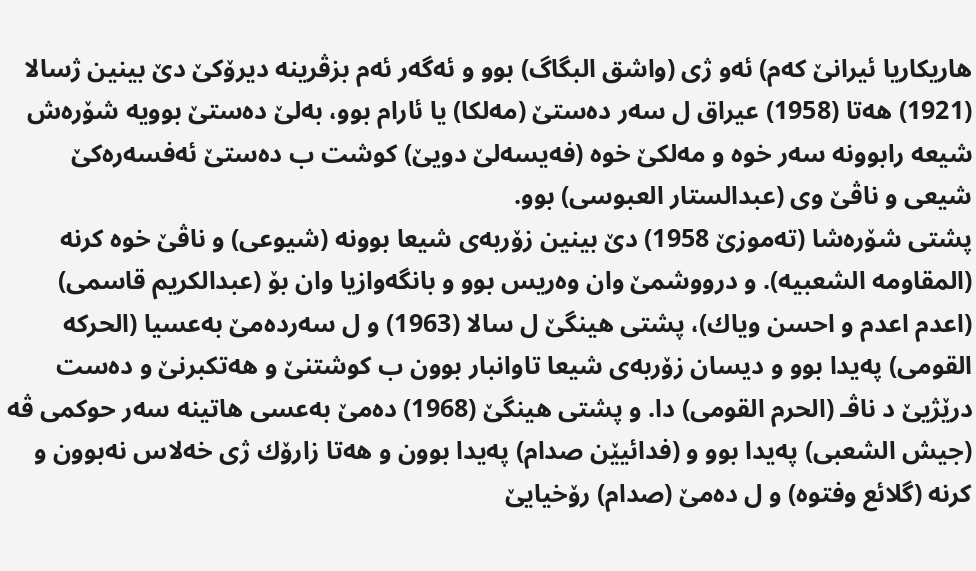هاریكاریا ئیرانێ كه‌م) ئه‌و ژى (واشق البگاگ) بوو و ئه‌گه‌ر ئه‌م بزڤرینه‌ دیرۆكێ دێ بینین ژسالا (1921) هه‌تا (1958) عیراق ل سه‌ر ده‌ستێ (مه‌لكا) یا ئارام بوو، به‌لێ ده‌ستێ بوویه‌ شۆره‌ش شیعه‌ رابوونه‌ سه‌ر خوه‌ و مه‌لكێ خوه‌ (فه‌یسه‌لێ دویێ) كوشت ب ده‌ستێ ئه‌فسه‌ره‌كێ شیعى و ناڤێ وى (عبدالستار العبوسی) بوو.
پشتى شۆره‌شا (ته‌موزێ 1958) دێ بینین زۆربه‌ى شیعا بوونه‌ (شیوعی) و ناڤێ خوه‌ كرنه‌ (المقاومه‌ الشعبیه‌). و درووشمێ وان وه‌ریس بوو و بانگه‌وازیا وان بۆ (عبدالكریم قاسمى) (اعدم اعدم و احسن ویاك)، پشتى هینگێ ل سالا (1963) و ل سه‌رده‌مێ به‌عسیا (الحركه‌ القومی) په‌یدا بوو و دیسان زۆربه‌ى شیعا تاوانبار بوون ب كوشتنێ و هه‌تكبرنێ و ده‌ست درێژیێ د ناڤـ (الحرم القومی) دا. و پشتى هینگێ (1968) ده‌مێ به‌عسى هاتینه‌ سه‌ر حوكمى ڤه‌ (جیش الشعبی) په‌یدا بوو و (فدائیێن صدام) په‌یدا بوون و هه‌تا زارۆك ژى خه‌لاس نه‌بوون و كرنه‌ (گلائع وفتوه‌) و ل ده‌مێ (صدام) رۆخیایێ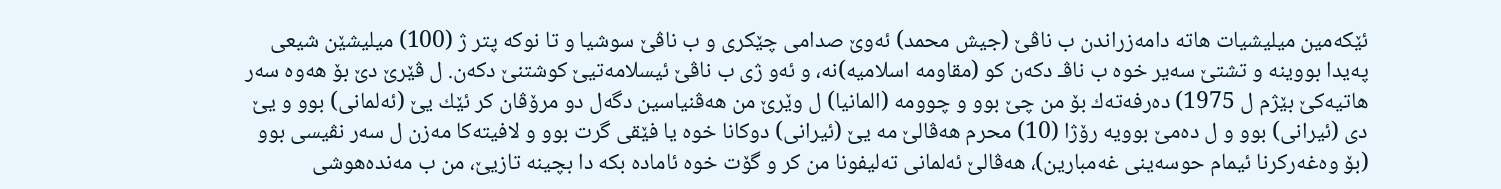ئێكه‌مین میلیشیات هاته‌ دامه‌زراندن ب ناڤێ (جیش محمد) ئه‌وێ صدامى چێكرى و ب ناڤێ سوشیا و تا نوكه‌ پتر ژ (100) میلیشێن شیعى په‌یدا بووینه‌ و تشتێ سه‌یر خوه‌ ب ناڤـ دكه‌ن كو (مقاومه‌ اسلامیه‌)نه‌، و ئه‌و ژى ب ناڤێ ئیسلامه‌تیێ كوشتنێ دكه‌ن. ل ڤێرێ دێ بۆ هه‌وه‌ سه‌ر هاتیه‌كێ بێژم ل 1975) ده‌رفه‌ته‌ك بۆ من چێ بوو و چوومه‌ (المانیا) ل وێرێ من هه‌ڤنیاسین دگه‌ل دو مرۆڤان كر ئێك یێ (ئه‌لمانى) بوو و یێ دى (ئیرانى) بوو و ل ده‌مێ بوویه‌ رۆژا (10) محرم هه‌ڤالێ مه‌ یێ (ئیرانى) دوكانا خوه‌ یا فێقى گرت بوو و لافیته‌كا مه‌زن ل سه‌ر نڤیسى بوو (بۆ وه‌غه‌ركرنا ئیمام حوسه‌ینى غه‌مبارین)، هه‌ڤالێ ئه‌لمانى ته‌لیفونا من كر و گۆت خوه‌ ئاماده‌ بكه‌ دا بچینه‌ تازیێ، من ب مه‌نده‌هوشى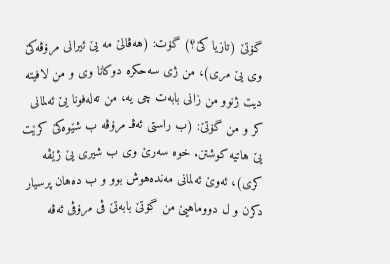گۆتێ (تازیا كێ؟) گۆت: (هه‌ڤالێ مه‌ یێ ئیرانى مرۆڤه‌كێ وى یێ مرى)، من ژى سه‌حكره‌ دوكانا وى و من لافیته‌ دیت ژنوو من زانى بابه‌ت چی یه‌، من ته‌له‌فونا یێ ئه‌لمانى كر و من گۆتێ: (ب راستى ئه‌ڤـ مرۆڤه‌ ب شێوه‌كێ كرێت یێ هاتیه‌ كوشتن. خوه‌ سه‌رێ وى ب شیرى یێ ژێڤه‌ كرى)، ئه‌وێ ئه‌لمانى مه‌نده‌هوش بوو و ب ده‌هان پرسیار دكرن و ل دووماهیێ من گۆتێ بابه‌تێ ڤى مرۆڤى ئه‌ڤه‌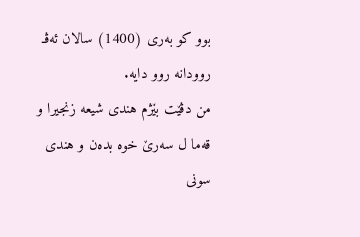بوو كو به‌ری (1400) سالان ئه‌ڤـ روودانه‌ روو دایه‌.
من دڤێت بێژم هندى شیعه‌ زنجیرا و قه‌ما ل سه‌رێ خوه‌ بده‌ن و هندى سونى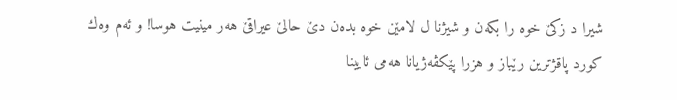شیرا د زكێ خوه‌ را بكه‌ن و شیژنا ل لامێن خوه‌ بده‌ن دێ حالێ عیراقێ هه‌ر مینیت هوسا! و ئه‌م وه‌ك كورد پاقژترین رێباز و هزرا پێكڤه‌ژیانا هه‌مى ئایینا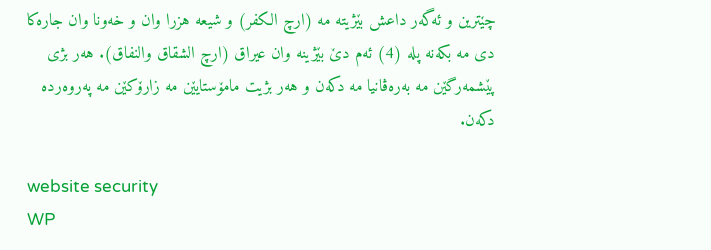چێترین و ئه‌گه‌ر داعش بێژیته‌ مه‌ (ارچ الكفر) و شیعه‌ هزرا وان و خه‌ونا وان جاره‌كا دى مه‌ بكه‌نه‌ پله‌ (4) ئه‌م دێ بێژینه‌ وان عیراق (ارچ الشقاق والنفاق). هه‌ر بژی پێشمه‌رگێن مه‌ به‌ره‌ڤانیا مه‌ دكه‌ن و هه‌ر بژیت مامۆستایێن مه‌ زارۆكێن مه‌ په‌روه‌رده‌ دكه‌ن.

website security
WP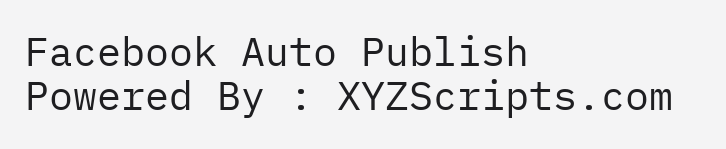Facebook Auto Publish Powered By : XYZScripts.com